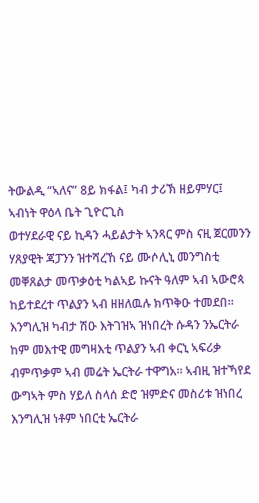ትውልዲ “ኣለና” 8ይ ክፋል፤ ካብ ታሪኽ ዘይምሃር፤ ኣብነት ዋዕላ ቤት ጊዮርጊስ
ወተሃደራዊ ናይ ኪዳን ሓይልታት ኣንጻር ምስ ናዚ ጀርመንን ሃጸያዊት ጃፓንን ዝተሻረኸ ናይ ሙሶሊኒ መንግስቲ መቐጸልታ መጥቃዕቲ ካልኣይ ኩናት ዓለም ኣብ ኣውሮጳ ከይተደረተ ጥልያን ኣብ ዘዘለዉሉ ክጥቅዑ ተመደበ። እንግሊዝ ካብታ ሽዑ እትገዝኣ ዝነበረት ሱዳን ንኤርትራ ከም መእተዊ መግዛእቲ ጥልያን ኣብ ቀርኒ ኣፍሪቃ ብምጥቃም ኣብ መሬት ኤርትራ ተዋግአ። ኣብዚ ዝተኻየደ ውግኣት ምስ ሃይለ ስላሰ ድሮ ዝምድና መስሪቱ ዝነበረ እንግሊዝ ነቶም ነበርቲ ኤርትራ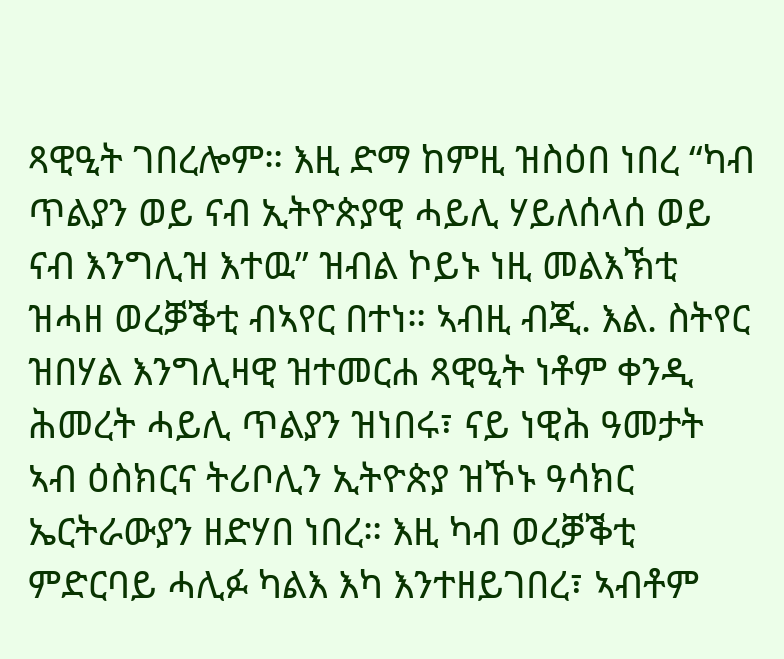ጻዊዒት ገበረሎም። እዚ ድማ ከምዚ ዝስዕበ ነበረ “ካብ ጥልያን ወይ ናብ ኢትዮጵያዊ ሓይሊ ሃይለሰላሰ ወይ ናብ እንግሊዝ እተዉ” ዝብል ኮይኑ ነዚ መልእኽቲ ዝሓዘ ወረቓቕቲ ብኣየር በተነ። ኣብዚ ብጂ. እል. ስትየር ዝበሃል እንግሊዛዊ ዝተመርሐ ጻዊዒት ነቶም ቀንዲ ሕመረት ሓይሊ ጥልያን ዝነበሩ፣ ናይ ነዊሕ ዓመታት ኣብ ዕስክርና ትሪቦሊን ኢትዮጵያ ዝኾኑ ዓሳክር ኤርትራውያን ዘድሃበ ነበረ። እዚ ካብ ወረቓቕቲ ምድርባይ ሓሊፉ ካልእ እካ እንተዘይገበረ፣ ኣብቶም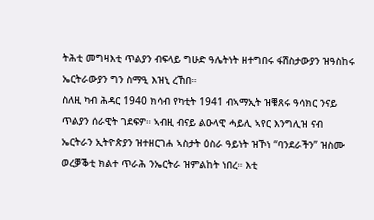ትሕቲ መግዛእቲ ጥልያን ብፍላይ ግሁድ ዓሌትነት ዘተግበሩ ፋሽስታውያን ዝዓስከሩ ኤርትራውያን ግን ስማዒ እዝኒ ረኸበ።
ስለዚ ካብ ሕዳር 1940 ክሳብ የካቲት 1941 ብኣማኢት ዝቑጸሩ ዓሳክር ንናይ ጥልያን ሰራዊት ገደፍዎ። ኣብዚ ብናይ ልዑላዊ ሓይሊ ኣየር እንግሊዝ ናብ ኤርትራን ኢትዮጵያን ዝተዘርገሐ ኣስታት ዕስራ ዓይነት ዝኾነ “ባንደራችን” ዝስሙ ወረቓቕቲ ክልተ ጥራሕ ንኤርትራ ዝምልከት ነበረ። እቲ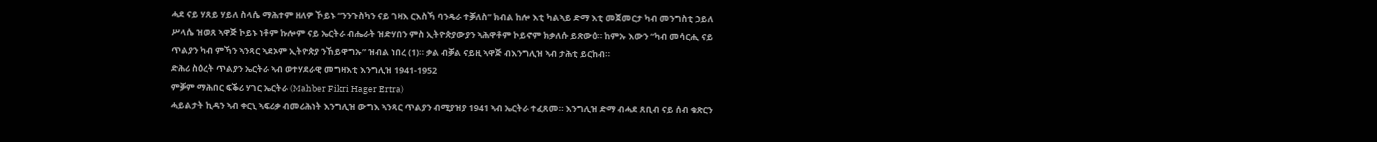ሓደ ናይ ሃጸይ ሃይለ ስላሴ ማሕተም ዘለዎ ኾይኑ “ንንጉስካን ናይ ገዛእ ርእስኻ ባንዴራ ተቓለስ” ክብል ከሎ እቲ ካልኣይ ድማ እቲ መጀመርታ ካብ መንግስቲ ኃይለ ሥላሴ ዝወጸ ኣዋጅ ኮይኑ ነቶም ኩሎም ናይ ኤርትራ ብሔራት ዝድሃበን ምስ ኢትዮጵያውያን ኣሕዋቶም ኮይኖም ክቃለሱ ይጽውዕ። ከምኡ እውን “ካብ መሳርሒ ናይ ጥልያን ካብ ምኻን ኣንጻር ኣደኦም ኢትዮጵያ ንኸይዋግኡ” ዝብል ነበረ (1)። ቃል ብቓል ናይዚ ኣዋጅ ብእንግሊዝ ኣብ ታሕቲ ይርከብ።
ድሕሪ ስዕረት ጥልያን ኤርትራ ኣብ ወተሃደራዊ መግዛእቲ እንግሊዝ 1941-1952
ምቓም ማሕበር ፍቕሪ ሃገር ኤርትራ (Mahber Fikri Hager Ertra)
ሓይልታት ኪዳን ኣብ ቀርኒ ኣፍሪቃ ብመሪሕነት እንግሊዝ ውግእ ኣንጻር ጥልያን ብሚያዝያ 1941 ኣብ ኤርትራ ተፈጸመ። እንግሊዝ ድማ ብሓደ ጸቢብ ናይ ሰብ ቁጽርን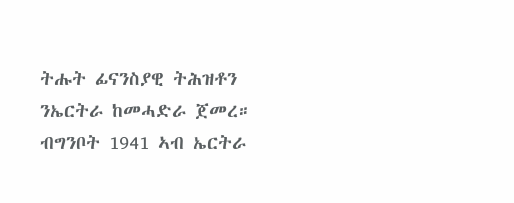ትሑት ፊናንስያዊ ትሕዝቶን ንኤርትራ ከመሓድራ ጀመረ። ብግንቦት 1941 ኣብ ኤርትራ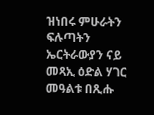ዝነበሩ ምሁራትን ፍሉጣትን ኤርትራውያን ናይ መጻኢ ዕድል ሃገር መዓልቱ በጺሑ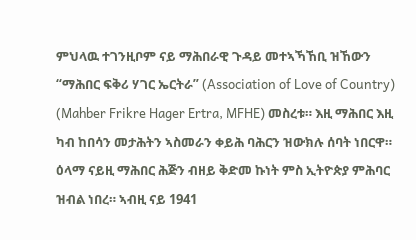ምህላዉ ተገንዚቦም ናይ ማሕበራዊ ጉዳይ መተኣኻኸቢ ዝኸውን “ማሕበር ፍቅሪ ሃገር ኤርትራ” (Association of Love of Country) (Mahber Frikre Hager Ertra, MFHE) መስረቱ። እዚ ማሕበር እዚ ካብ ከበሳን መታሕትን ኣስመራን ቀይሕ ባሕርን ዝውክሉ ሰባት ነበርዋ። ዕላማ ናይዚ ማሕበር ሕጅን ብዘይ ቅድመ ኩነት ምስ ኢትዮጵያ ምሕባር ዝብል ነበረ። ኣብዚ ናይ 1941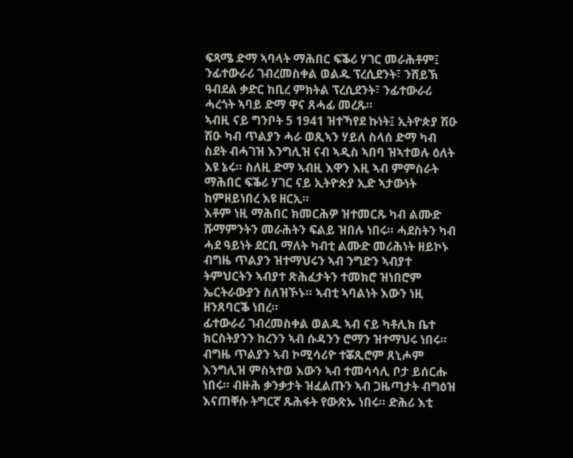ፍጻሜ ድማ ኣባላት ማሕበር ፍቕሪ ሃገር መራሕቶም፤ ንፊተውራሪ ገብረመስቀል ወልዱ ፕረሲደንት፣ ንሸይኽ ዓብደል ቃድር ከቢረ ምክትል ፕረሲደንት፣ ንፊተውራሪ ሓረጎት ኣባይ ድማ ዋና ጸሓፊ መረጹ።
ኣብዚ ናይ ግንቦት 5 1941 ዝተኻየደ ኩነት፤ ኢትዮጵያ ሽዑ ሽዑ ካብ ጥልያን ሓራ ወጺኣን ሃይለ ስላሰ ድማ ካብ ስደት ብሓገዝ እንግሊዝ ናብ ኣዲስ ኣበባ ዝኣተወሉ ዕለት እዩ ኔሩ። ስለዚ ድማ ኣብዚ እዋን እዚ ኣብ ምምስራት ማሕበር ፍቕሪ ሃገር ናይ ኢትዮጵያ ኢድ ኣታውነት ከምዘይነበረ እዩ ዘርኢ።
እቶም ነዚ ማሕበር ክመርሕዎ ዝተመርጹ ካብ ልሙድ ሹማምንትን መራሕትን ፍልይ ዝበሉ ነበሩ። ሓደስትን ካብ ሓደ ዓይነት ደርቢ ማለት ካብቲ ልሙድ መሪሕነት ዘይኮኑ ብግዜ ጥልያን ዝተማህሩን ኣብ ንግድን ኣብያተ ትምህርትን ኣብያተ ጽሕፈታትን ተመክሮ ዝነበሮም ኤርትራውያን ስለዝኾኑ። ኣብቲ ኣባልነት እውን ነዚ ዘንጸባርቕ ነበረ።
ፊተውራሪ ገብረመስቀል ወልዱ ኣብ ናይ ካቶሊክ ቤተ ክርስትያንን ከረንን ኣብ ሱዳንን ሮማን ዝተማህሩ ነበሩ። ብግዜ ጥልያን ኣብ ኮሚሳሪዮ ተቖጺሮም ጸኒሖም እንግሊዝ ምስኣተወ እውን ኣብ ተመሳሳሊ ቦታ ይሰርሑ ነበሩ። ብዙሕ ቃንቃታት ዝፈልጡን ኣብ ጋዜጣታት ብግዕዝ እናጠቐሱ ትግርኛ ጹሕፋት የውጽኡ ነበሩ። ድሕሪ እቲ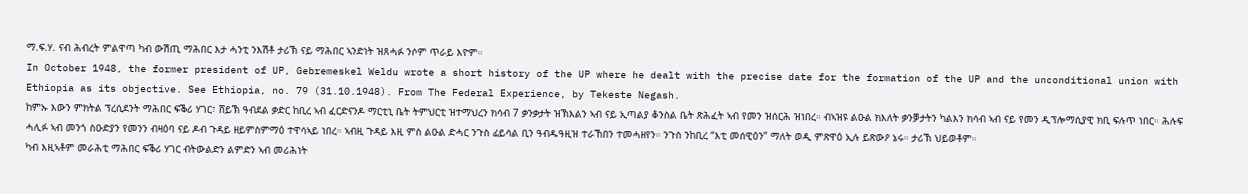ማ.ፍ.ሃ. ናብ ሕብረት ምልዋጣ ካብ ውሽጢ ማሕበር እታ ሓንቲ ንእሽቶ ታሪኽ ናይ ማሕበር ኣንድነት ዝጸሓፉ ንሶም ጥራይ እዮም።
In October 1948, the former president of UP, Gebremeskel Weldu wrote a short history of the UP where he dealt with the precise date for the formation of the UP and the unconditional union with Ethiopia as its objective. See Ethiopia, no. 79 (31.10.1948). From The Federal Experience, by Tekeste Negash.
ከምኡ እውን ምክትል ፕረሲደንት ማሕበር ፍቕሪ ሃገር፣ ሸይኽ ዓብደል ቃድር ከቢረ ኣብ ፈርድናንዶ ማርቲኒ ቤት ትምህርቲ ዝተማህረን ክሳብ 7 ቃንቃታት ዝኽእልን ኣብ ናይ ኢጣልያ ቆንስል ቤት ጽሕፈት ኣብ የመን ዝሰርሕ ዝነበረ። ብኣዝዩ ልዑል ክእለት ቃንቓታትን ካልእን ክሳብ ኣብ ናይ የመን ዲፕሎማሲያዊ ክቢ ፍሉጥ ነበር። ሕሉፍ ሓሊፉ ኣብ መንጎ ስዑድያን የመንን ብዛዕባ ናይ ዶብ ጉዳይ ዘይምስምማዕ ተዋሳኣይ ነበረ። ኣብዚ ጉዳይ እዚ ምስ ልዑል ድሓር ንጉስ ፊይሳል ቢን ዓብዱዓዚዝ ተራኸበን ተመሓዘየን። ንጉስ ንከቢረ “እቲ መሰዊዕን” ማለት ወዲ ምጽዋዕ ኢሉ ይጽውዖ ኔሩ። ታሪኽ ህይወቶም።
ካብ እዚኣቶም መራሕቲ ማሕበር ፍቕሪ ሃገር ብትውልድን ልምድን ኣብ መሪሕነት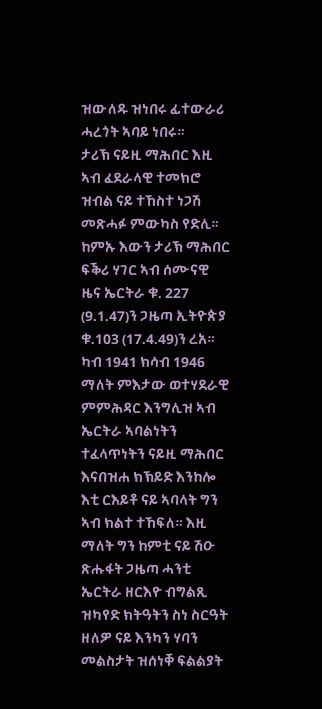ዝውለዱ ዝነበሩ ፊተውራሪ ሓረጎት ኣባይ ነበሩ።
ታሪኽ ናይዚ ማሕበር እዚ ኣብ ፈደራላዊ ተመክሮ ዝብል ናይ ተኸስተ ነጋሽ መጽሓፉ ምውካስ የድሊ። ከምኡ እውን ታሪኽ ማሕበር ፍቕሪ ሃገር ኣብ ሰሙናዊ ዜና ኤርትራ ቁ. 227 (9.1.47)ን ጋዜጣ ኢትዮጵያ ቁ.103 (17.4.49)ን ረአ።
ካብ 1941 ክሳብ 1946 ማለት ምእታው ወተሃደራዊ ምምሕዳር እንግሊዝ ኣብ ኤርትራ ኣባልነትን ተፈላጥነትን ናይዚ ማሕበር እናበዝሐ ክኽይድ እንከሎ እቲ ርእይቶ ናይ ኣባላት ግን ኣብ ክልተ ተኸፍለ። እዚ ማለት ግን ከምቲ ናይ ሽዑ ጽሑፋት ጋዜጣ ሓንቲ ኤርትራ ዘርእዮ ብግልጺ ዝካየድ ክትዓትን ስነ ስርዓት ዘለዎ ናይ እንካን ሃባን መልስታት ዝሰነቐ ፍልልያት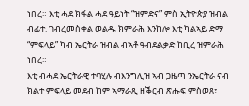ነበረ። እቲ ሓደ ክፋል ሓደ ዓይነት “ዝምድና” ምስ ኢትዮጵያ ዝብል ብፊተ. ገብረመስቀል ወልዱ ክምራሕ እንከሎ እቲ ካልኣይ ድማ “ምፍላይ” ካብ ኤርትራ ዝብል ብኣቶ ዓብደልቃድ ከቢረ ዝምራሕ ነበረ።
እቲ ብሓደ ኤርትራዊ ተባሂሉ ብእንግሊዝ ኣብ ጋዜጣ ንኤርትራ ናብ ክልተ ምፍላይ መደብ ከም ኣማራጺ ዘቕርብ ጽሑፍ ምስወጸ፣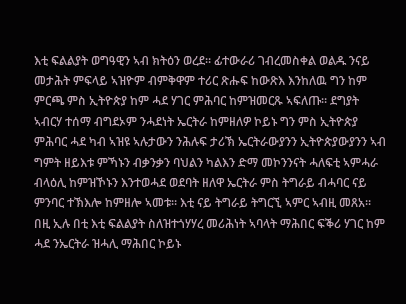እቲ ፍልልያት ወግዓዊን ኣብ ክትዕን ወረደ። ፊተውራሪ ገብረመስቀል ወልዱ ንናይ መታሕት ምፍላይ ኣዝዮም ብምቅዋም ተሪር ጽሑፍ ከውጽእ እንከለዉ ግን ከም ምርጫ ምስ ኢትዮጵያ ከም ሓደ ሃገር ምሕባር ከምዝመርጹ ኣፍለጡ። ደግያት ኣብርሃ ተሰማ ብግደኦም ንሓደነት ኤርትራ ከምዘለዎ ኮይኑ ግን ምስ ኢትዮጵያ ምሕባር ሓደ ካብ ኣዝዩ ኣሉታውን ንሕሉፍ ታሪኽ ኤርትራውያንን ኢትዮጵያውያንን ኣብ ግምት ዘይእቱ ምኻኑን ብቃንቃን ባህልን ካልእን ድማ መኮንንናት ሓለፍቲ ኣምሓራ ብላዕሊ ከምዝኾኑን እንተወሓደ ወደባት ዘለዋ ኤርትራ ምስ ትግራይ ብሓባር ናይ ምንባር ተኽእሎ ከምዘሎ ኣመቱ። እቲ ናይ ትግራይ ትግርኚ ኣምር ኣብዚ መጸአ።
በዚ ኢሉ በቲ እቲ ፍልልያት ስለዝተጎሃሃረ መሪሕነት ኣባላት ማሕበር ፍቕሪ ሃገር ከም ሓደ ንኤርትራ ዝሓሊ ማሕበር ኮይኑ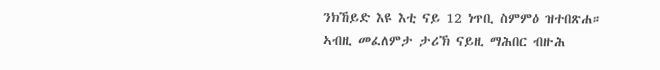ንክኸይድ እዩ እቲ ናይ 12 ነጥቢ ስምምዕ ዝተበጽሐ።
ኣብዚ መፈለምታ ታሪኽ ናይዚ ማሕበር ብዙሕ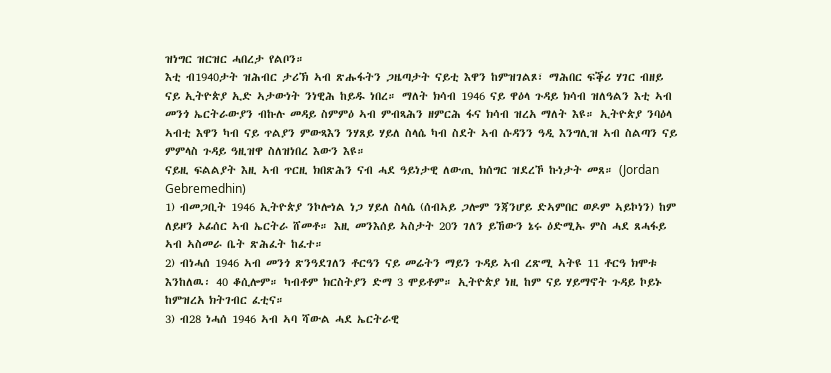ዝነግር ዝርዝር ሓበረታ የልቦን።
እቲ ብ1940ታት ዝሕብር ታሪኽ ኣብ ጽሑፋትን ጋዜጣታት ናይቲ እዋን ከምዝገልጾ፣ ማሕበር ፍቕሪ ሃገር ብዘይ ናይ ኢትዮጵያ ኢድ ኣታውነት ንነዊሕ ከይዱ ነበረ። ማለት ክሳብ 1946 ናይ ዋዕላ ጉዳይ ክሳብ ዝለዓልን እቲ ኣብ መንጎ ኤርትራውያን ብኩሉ መዳይ ስምምዕ ኣብ ምብጻሕን ዘምርሕ ፋና ክሳብ ዝረአ ማለት እዩ። ኢትዮጵያ ንባዕላ ኣብቲ እዋን ካብ ናይ ጥልያን ምውጻእን ንሃጸይ ሃይለ ስላሴ ካብ ስደት ኣብ ሱዳንን ዓዲ እንግሊዝ ኣብ ስልጣን ናይ ምምላስ ጉዳይ ዓዚዝዋ ስለዝነበረ እውን እዩ።
ናይዚ ፍልልያት እዚ ኣብ ጥርዚ ክበጽሕን ናብ ሓደ ዓይነታዊ ለውጢ ክሰግር ዝደረኾ ኩነታት መጸ። (Jordan Gebremedhin)
1) ብመጋቢት 1946 ኢትዮጵያ ንኮሎነል ነጋ ሃይለ ስላሴ (ሰብኣይ ጋሎም ንጃንሆይ ድኣምበር ወዶም ኣይኮነን) ከም ለይዞን ኦፊሰር ኣብ ኤርትራ ሸመቶ። እዚ መንእሰይ ኣስታት 20ን ገለን ይኸውን ኔሩ ዕድሚኡ ምስ ሓደ ጸሓፋይ ኣብ ኣስመራ ቤት ጽሕፈት ከፈተ።
2) ብነሓሰ 1946 ኣብ መንጎ ጽንዓደገለን ቶርዓን ናይ መሬትን ማይን ጉዳይ ኣብ ረጽሚ ኣትዩ 11 ቶርዓ ክሞቱ እንከለዉ፡ 40 ቆሲሎም። ካብቶም ክርስትያን ድማ 3 ሞይቶም። ኢትዮጵያ ነዚ ከም ናይ ሃይማኖት ጉዳይ ኮይኑ ከምዝረአ ክትገብር ፈቲና።
3) ብ28 ነሓሰ 1946 ኣብ ኣባ ሻውል ሓደ ኤርትራዊ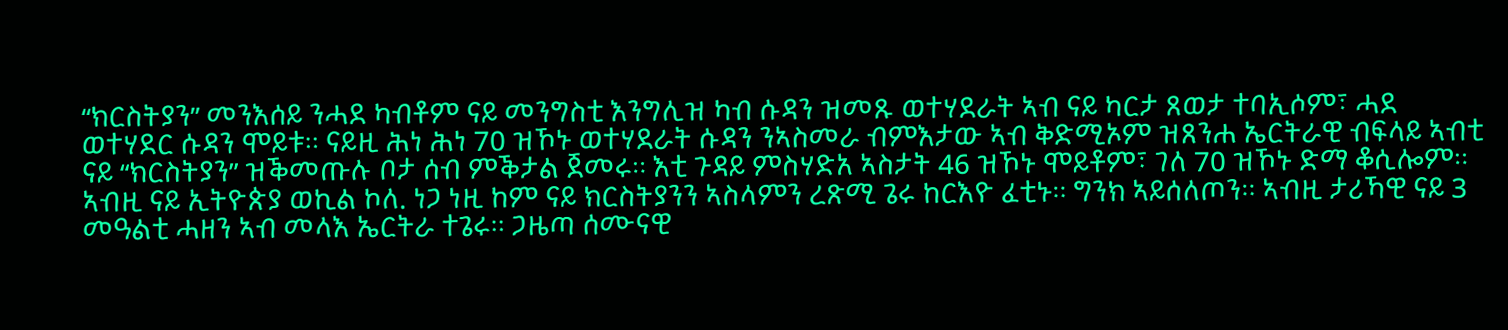“ክርስትያን” መንእሰይ ንሓደ ካብቶም ናይ መንግስቲ እንግሊዝ ካብ ሱዳን ዝመጹ ወተሃደራት ኣብ ናይ ካርታ ጸወታ ተባኢሶም፣ ሓደ ወተሃደር ሱዳን ሞይቱ። ናይዚ ሕነ ሕነ 70 ዝኾኑ ወተሃደራት ሱዳን ንኣስመራ ብምእታው ኣብ ቅድሚኦም ዝጸንሐ ኤርትራዊ ብፍላይ ኣብቲ ናይ “ክርስትያን” ዝቕመጡሉ ቦታ ሰብ ምቕታል ጀመሩ። እቲ ጉዳይ ምስሃድአ ኣስታት 46 ዝኾኑ ሞይቶም፣ ገለ 70 ዝኾኑ ድማ ቆሲሎም። ኣብዚ ናይ ኢትዮጵያ ወኪል ኮለ. ነጋ ነዚ ከም ናይ ክርስትያንን ኣስላምን ረጽሚ ጌሩ ከርእዮ ፈቲኑ። ግንክ ኣይሰለጦን። ኣብዚ ታሪኻዊ ናይ 3 መዓልቲ ሓዘን ኣብ መላእ ኤርትራ ተጌሩ። ጋዜጣ ሰሙናዊ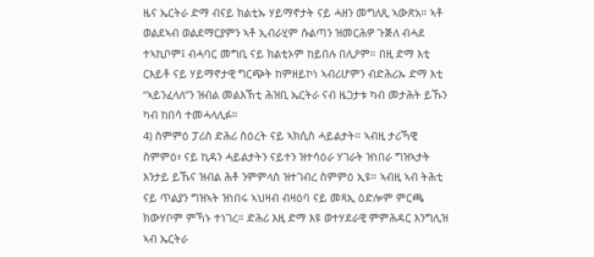ዜና ኤርትራ ድማ ብናይ ክልቲኡ ሃይማኖታት ናይ ሓዘን መግለጺ ኣውጽአ። ኣቶ ወልደኣብ ወልደማርያምን ኣቶ ኢብራሂም ሱልጣን ዝመርሕዎ ጉጅለ ብሓደ ተኣኪቦም፤ ብሓባር መግቢ ናይ ክልቲኦም ከይበሉ በሊዖም። በዚ ድማ እቲ ርእይቶ ናይ ሃይማኖታዊ ግርጭት ከምዘይኮነ ኣብሪሆምን ብድሕሪኡ ድማ እቲ “ኣይንፈላለ”ን ዝብል መልእኽቲ ሕዝቢ ኤርትራ ናብ ዜጋታቱ ካብ መታሕት ይኹን ካብ ከበሳ ተመሓላሊፉ።
4) ስምምዕ ፓሪስ ድሕሪ ስዕረት ናይ ኣክሲስ ሓይልታት። ኣብዚ ታሪኻዊ ስምምዕ፣ ናይ ኪዳን ሓይልታትን ናይተን ዝተሳዕራ ሃገራት ዝነበራ ግዝኣታት እንታይ ይኹና ዝብል ሕቶ ንምምላስ ዝተገብረ ስምምዕ ኢዩ። ኣብዚ ኣብ ትሕቲ ናይ ጥልያን ግዝኣት ዝነበሩ ኣህዛብ ብዛዕባ ናይ መጻኢ ዕድሎም ምርጫ ክውሃቦም ምኻኑ ተነገረ። ድሕሪ እዚ ድማ እዩ ወተሃደራዊ ምምሕዳር እንግሊዝ ኣብ ኤርትራ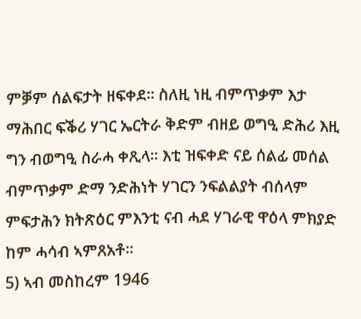ምቓም ሰልፍታት ዘፍቀደ። ስለዚ ነዚ ብምጥቃም እታ ማሕበር ፍቕሪ ሃገር ኤርትራ ቅድም ብዘይ ወግዒ ድሕሪ እዚ ግን ብወግዒ ስራሓ ቀጺላ። እቲ ዝፍቀድ ናይ ሰልፊ መሰል ብምጥቃም ድማ ንድሕነት ሃገርን ንፍልልያት ብሰላም ምፍታሕን ክትጽዕር ምእንቲ ናብ ሓደ ሃገራዊ ዋዕላ ምክያድ ከም ሓሳብ ኣምጸአቶ።
5) ኣብ መስከረም 1946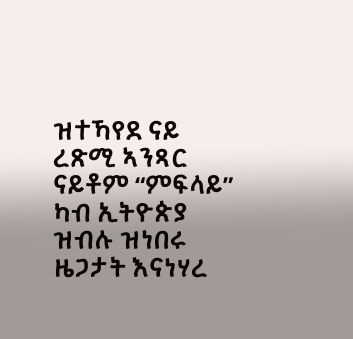ዝተኻየደ ናይ ረጽሚ ኣንጻር ናይቶም “ምፍላይ” ካብ ኢትዮጵያ ዝብሉ ዝነበሩ ዜጋታት እናነሃረ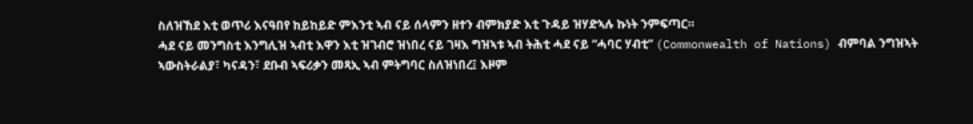ስለዝኸደ እቲ ወጥሪ እናዓበየ ከይከይድ ምእንቲ ኣብ ናይ ሰላምን ዘተን ብምክያድ እቲ ጉዳይ ዝሃድኣሉ ኩነት ንምፍጣር።
ሓደ ናይ መንግስቲ እንግሊዝ ኣብቲ እዋን እቲ ዝገብሮ ዝነበረ ናይ ገዛእ ግዝኣቱ ኣብ ትሕቲ ሓደ ናይ “ሓባር ሃብቲ” (Commonwealth of Nations) ብምባል ንግዝኣት ኣውስትራልያ፣ ካናዳን፣ ደቡብ ኣፍሪቃን መጻኢ ኣብ ምትግባር ስለዝነበረ፤ እዞም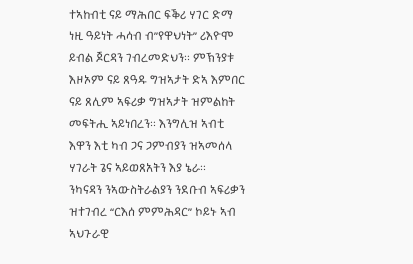ተኣከብቲ ናይ ማሕበር ፍቕሪ ሃገር ድማ ነዚ ዓይነት ሓሳብ ብ”የዋህነት” ሪእዮሞ ይብል ጆርዳን ገብረመድህን። ምኽንያቱ እዞኦም ናይ ጸዓዱ ግዝኣታት ድኣ እምበር ናይ ጸሊም ኣፍሪቃ ግዝኣታት ዝምልከት መፍትሒ ኣይነበረን። እንግሊዝ ኣብቲ እዋን እቲ ካብ ጋና ጋምብያን ዝኣመሰላ ሃገራት ጌና ኣይወጸአትን እያ ኔራ።
ንካናዳን ንኣውስትራልያን ንደቡብ ኣፍሪቃን ዝተገብረ “ርእሰ ምምሕዳር” ኮይኑ ኣብ ኣህጉራዊ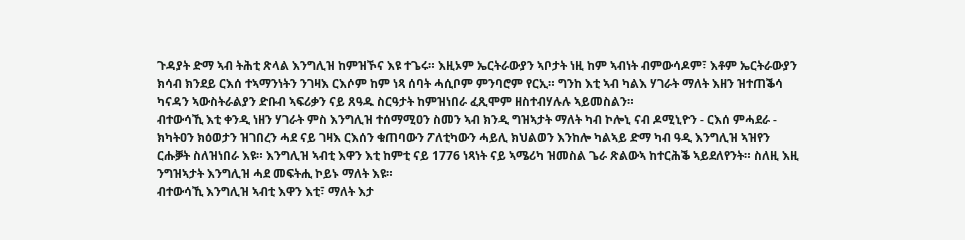ጉዳያት ድማ ኣብ ትሕቲ ጽላል እንግሊዝ ከምዝኾና እዩ ተጌሩ። እዚኦም ኤርትራውያን ኣቦታት ነዚ ከም ኣብነት ብምውሳዶም፣ እቶም ኤርትራውያን ክሳብ ክንደይ ርእሰ ተኣማንነትን ንገዛእ ርእሶም ከም ነጻ ሰባት ሓሲቦም ምንባሮም የርኢ። ግንከ እቲ ኣብ ካልእ ሃገራት ማለት እዘን ዝተጠቕሳ ካናዳን ኣውስትራልያን ድቡብ ኣፍሪቃን ናይ ጸዓዱ ስርዓታት ከምዝነበራ ፈጺሞም ዘስተብሃሉሉ ኣይመስልን።
ብተውሳኺ እቲ ቀንዲ ነዘን ሃገራት ምስ እንግሊዝ ተሰማሚዐን ስመን ኣብ ክንዲ ግዝኣታት ማለት ካብ ኮሎኒ ናብ ዶሚኒዮን - ርእሰ ምሓደራ - ክካትዐን ክዕወታን ዝገበረን ሓደ ናይ ገዛእ ርእሰን ቁጠባውን ፖለቲካውን ሓይሊ ክህልወን እንከሎ ካልኣይ ድማ ካብ ዓዲ እንግሊዝ ኣዝየን ርሑቓት ስለዝነበራ እዩ። እንግሊዝ ኣብቲ እዋን እቲ ከምቲ ናይ 1776 ነጻነት ናይ ኣሜሪካ ዝመስል ጌራ ጽልውኣ ከተርሕቕ ኣይደለየንት። ስለዚ እዚ ንግዝኣታት እንግሊዝ ሓደ መፍትሒ ኮይኑ ማለት እዩ።
ብተውሳኺ እንግሊዝ ኣብቲ እዋን እቲ፣ ማለት እታ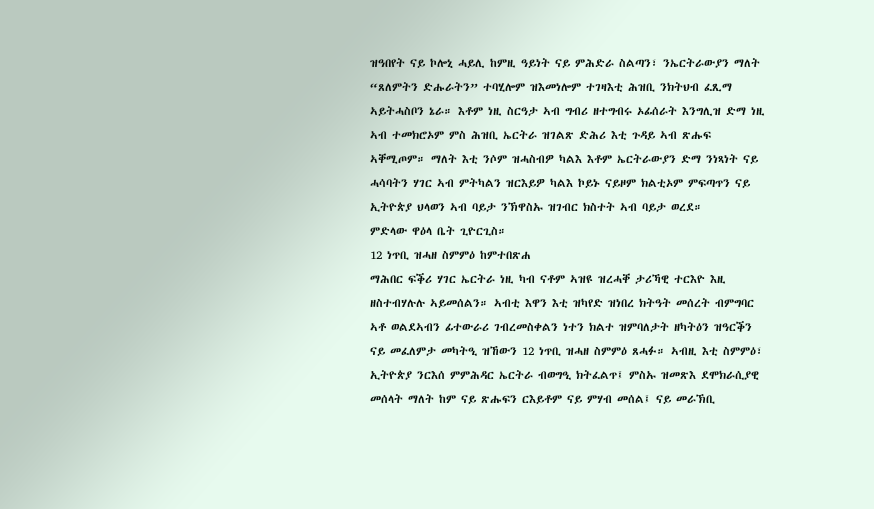ዝዓበየት ናይ ኮሎኒ ሓይሊ ከምዚ ዓይነት ናይ ምሕድራ ስልጣን፣ ንኤርትራውያን ማለት “ጸለምትን ድሑራትን” ተባሂሎም ዝእመነሎም ተገዛእቲ ሕዝቢ ንክትህብ ፈጺማ ኣይትሓስቦን ኔራ። እቶም ነዚ ስርዓታ ኣብ ግብሪ ዘተግብሩ ኦፊሰራት እንግሊዝ ድማ ነዚ ኣብ ተመክሮኦም ምስ ሕዝቢ ኤርትራ ዝገልጽ ድሕሪ እቲ ጉዳይ ኣብ ጽሑፍ ኣቐሚጦም። ማለት እቲ ንሶም ዝሓስብዎ ካልእ እቶም ኤርትራውያን ድማ ንነጻነት ናይ ሓሳባትን ሃገር ኣብ ምትካልን ዝርእይዎ ካልእ ኮይኑ ናይዞም ክልቲኦም ምፍጣጥን ናይ ኢትዮጵያ ህላወን ኣብ ባይታ ንኽዋስኡ ዝገብር ክስተት ኣብ ባይታ ወረደ።
ምድላው ዋዕላ ቤት ጊዮርጊስ።
12 ነጥቢ ዝሓዘ ስምምዕ ከምተበጽሐ
ማሕበር ፍቕሪ ሃገር ኤርትራ ነዚ ካብ ናቶም ኣዝዩ ዝረሓቐ ታሪኻዊ ተርእዮ እዚ ዘስተብሃሉሉ ኣይመሰልን። ኣብቲ እዋን እቲ ዝካየድ ዝነበረ ክትዓት መሰረት ብምግባር ኣቶ ወልደኣብን ፊተውራሪ ገብረመስቀልን ነተን ክልተ ዝምባለታት ዘካትዕን ዝዓርቕን ናይ መፈለምታ መካትዒ ዝኸውን 12 ነጥቢ ዝሓዘ ስምምዕ ጸሓፉ። ኣብዚ እቲ ስምምዕ፣ ኢትዮጵያ ንርእሰ ምምሕዳር ኤርትራ ብወግዒ ክትፈልጥ፤ ምስኡ ዝመጽእ ደሞክራሲያዊ መሰላት ማለት ከም ናይ ጽሑፍን ርእይቶም ናይ ምሃብ መሰል፤ ናይ መራኽቢ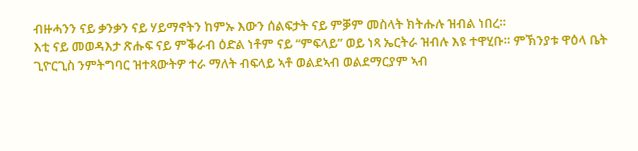ብዙሓንን ናይ ቃንቃን ናይ ሃይማኖትን ከምኡ እውን ሰልፍታት ናይ ምቓም መስላት ክትሑሉ ዝብል ነበረ።
እቲ ናይ መወዳእታ ጽሑፍ ናይ ምቕራብ ዕድል ነቶም ናይ “ምፍላይ” ወይ ነጻ ኤርትራ ዝብሉ እዩ ተዋሂቡ። ምኽንያቱ ዋዕላ ቤት ጊዮርጊስ ንምትግባር ዝተጻውትዎ ተራ ማለት ብፍላይ ኣቶ ወልደኣብ ወልደማርያም ኣብ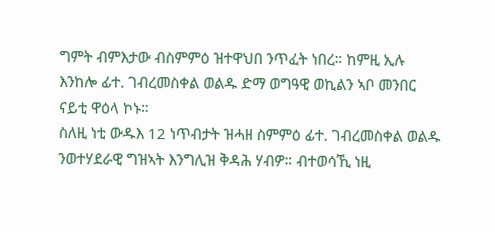ግምት ብምእታው ብስምምዕ ዝተዋህበ ንጥፈት ነበረ። ከምዚ ኢሉ እንከሎ ፊተ. ገብረመስቀል ወልዱ ድማ ወግዓዊ ወኪልን ኣቦ መንበር ናይቲ ዋዕላ ኮኑ።
ስለዚ ነቲ ውዱእ 12 ነጥብታት ዝሓዘ ስምምዕ ፊተ. ገብረመስቀል ወልዱ ንወተሃደራዊ ግዝኣት እንግሊዝ ቅዳሕ ሃብዎ። ብተወሳኺ ነዚ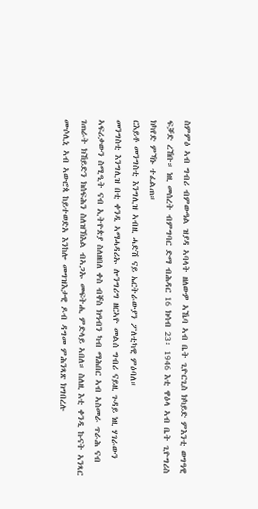ስምምዕ ኣብ ግብሪ ብምውዓል ዝያዳ ኣባላት ዘለውዎ ኣኼባ ኣብ ቤት ጊዮርጊስ ክካይድ ምእንቲ ወግዓዊ ፍቓድ ረኸቡ። ነዚ መሰረት ብምግባር ድማ ብሕዳር 16 ክሳብ 23፡ 1946 እቲ ዋዕላ ኣብ ቤት ጊዮግሪስ ክካየድ ምኻኑ ተፈልጠ።
ርእይቶ መንግስቲ እንግሊዝ ኣብዚ ሓድሽ ናይ ኤርትራውያን ፖለቲካዊ ምዕባለ።
መንግስቲ እንግሊዝ በቲ ቀንዲ ኣማሓዳሪኡ ሎንግሪግ ዘርኣዮ መልሰ ግብሪ ናይዚ ጉዳይ ነዚ ሃገራውን ኣፍሪቃውን ስሚዒት ናብ ኢትዮጵያ ስለዘበለ ቀስ ብቐስ ክዓብን ካብ ማሕበር ኣብ ኣስመራ ጥራሕ ናብ ገጠራት ክኸይድን ክሰፍሕን ስለዝኽእል ብኣጋኡ መፍትሒ ምድላይ ኣበለ። ስለዚ እቲ ቀንዲ ኩናት ኣንጻር ሙሶሊኒ ኣብ ኣውሮጳ ከይተወድአ እንከሎ መግዝእታዊ ዶብ ዳግመ ምሕንጻጽ ክግበረሉ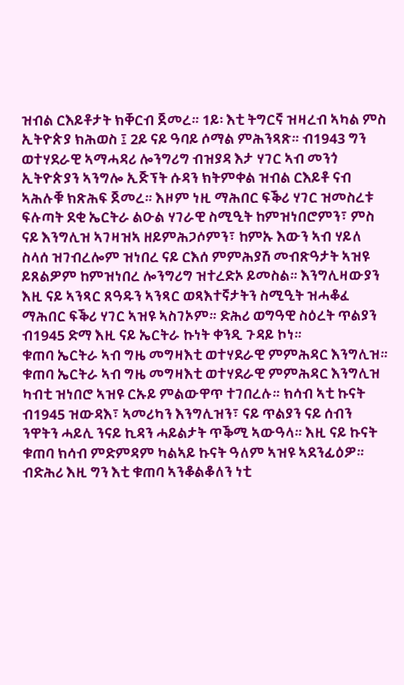ዝብል ርእይቶታት ክቐርብ ጀመረ። 1ይ፡ እቲ ትግርኛ ዝዛረብ ኣካል ምስ ኢትዮጵያ ክሕወስ ፤ 2ይ ናይ ዓባይ ሶማል ምሕንጻጽ። ብ1943 ግን ወተሃደራዊ ኣማሓዳሪ ሎንግሪግ ብዝያዳ እታ ሃገር ኣብ መንጎ ኢትዮጵያን ኣንግሎ ኢጅፕት ሱዳን ክትምቀል ዝብል ርእይቶ ናብ ኣሕሉቑ ክጽሕፍ ጀመረ። እዞም ነዚ ማሕበር ፍቕሪ ሃገር ዝመስረቱ ፍሉጣት ደቂ ኤርትራ ልዑል ሃገራዊ ስሚዒት ከምዝነበሮምን፣ ምስ ናይ እንግሊዝ ኣገዛዝኣ ዘይምሕጋሶምን፣ ከምኡ እውን ኣብ ሃይለ ስላሰ ዝገብረሎም ዝነበረ ናይ ርእሰ ምምሕያሽ መብጽዓታት ኣዝዩ ይጸልዎም ከምዝነበረ ሎንግሪግ ዝተረድኦ ይመስል። እንግሊዛውያን እዚ ናይ ኣንጻር ጸዓዱን ኣንጻር ወጻእተኛታትን ስሚዒት ዝሓቆፈ ማሕበር ፍቕሪ ሃገር ኣዝዩ ኣስገኦም። ድሕሪ ወግዓዊ ስዕረት ጥልያን ብ1945 ድማ እዚ ናይ ኤርትራ ኩነት ቀንዲ ጉዳይ ኮነ።
ቁጠባ ኤርትራ ኣብ ግዜ መግዛእቲ ወተሃደራዊ ምምሕዳር እንግሊዝ።
ቁጠባ ኤርትራ ኣብ ግዜ መግዛእቲ ወተሃደራዊ ምምሕዳር እንግሊዝ ካብቲ ዝነበሮ ኣዝዩ ርኡይ ምልውዋጥ ተገበረሉ። ክሳብ ኣቲ ኩናት ብ1945 ዝውዳእ፣ ኣመሪካን እንግሊዝን፣ ናይ ጥልያን ናይ ሰብን ንዋትን ሓይሊ ንናይ ኪዳን ሓይልታት ጥቕሚ ኣውዓላ። እዚ ናይ ኩናት ቁጠባ ክሳብ ምድምዳም ካልኣይ ኩናት ዓለም ኣዝዩ ኣደንፊዕዎ። ብድሕሪ እዚ ግን እቲ ቁጠባ ኣንቆልቆለን ነቲ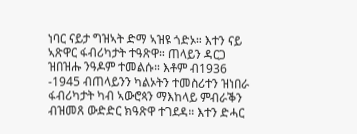ነባር ናይታ ግዝኣት ድማ ኣዝዩ ጎድኦ። እተን ናይ ኣጽዋር ፋብሪካታት ተዓጽዋ። ጠላይን ዳርጋ ዝበዝሑ ንዓዶም ተመልሱ። እቶም ብ1936 -1945 ብጠላይንን ካልኦትን ተመስሪተን ዝነበራ ፋብሪካታት ካብ ኣውሮጳን ማእከላይ ምብራቕን ብዝመጸ ውድድር ክዓጽዋ ተገደዳ። እተን ድሓር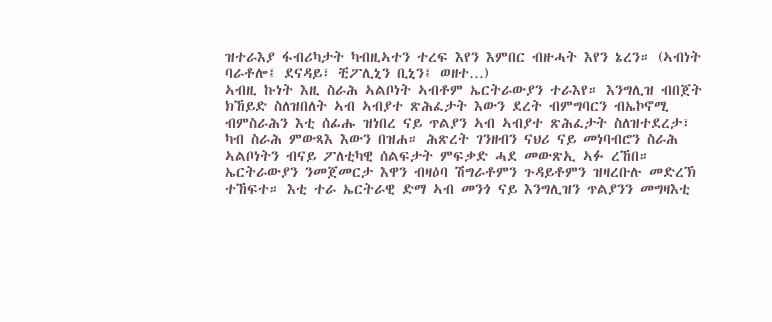ዝተራእያ ፋብሪካታት ካብዚኣተን ተረፍ እየን እምበር ብዙሓት እየን ኔረን። (ኣብነት ባራቶሎ፤ ደናዳይ፣ ቺፖሊኒን ቢኒን፤ ወዘተ…)
ኣብዚ ኩነት እዚ ስራሕ ኣልቦነት ኣብቶም ኤርትራውያን ተራእየ። እንግሊዝ ብበጀት ክኸይድ ስለዝበለት ኣብ ኣብያተ ጽሕፈታት እውን ደረት ብምግባርን ብኤኮኖሚ ብምስራሕን እቲ ሰፊሑ ዝነበረ ናይ ጥልያን ኣብ ኣብያተ ጽሕፈታት ስለዝተደረታ፣ ካብ ስራሕ ምውጻእ እውን በዝሐ። ሕጽረት ገንዘብን ናህሪ ናይ መነባብሮን ስራሕ ኣልቦነትን ብናይ ፖለቲካዊ ሰልፍታት ምፍቃድ ሓደ መውጽኢ ኣፉ ረኸበ። ኤርትራውያን ንመጀመርታ እዋን ብዛዕባ ሽግራቶምን ጉዳይቶምን ዝዛረቡሉ መድረኽ ተኸፍተ። እቲ ተራ ኤርትራዊ ድማ ኣብ መንጎ ናይ እንግሊዝን ጥልያንን መግዛእቲ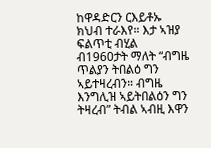ከዋዳድርን ርእይቶኡ ክህብ ተራእየ። እታ ኣዝያ ፍልጥቲ ብሂል ብ1960ታት ማለት “ብግዜ ጥልያን ትበልዕ ግን ኣይተዛረብን። ብግዜ እንግሊዝ ኣይትበልዕን ግን ትዛረብ” ትብል ኣብዚ እዋን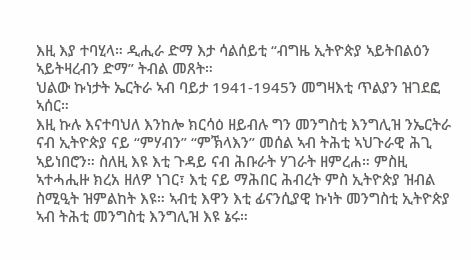እዚ እያ ተባሂላ። ዲሒራ ድማ እታ ሳልሰይቲ “ብግዜ ኢትዮጵያ ኣይትበልዕን ኣይትዛረብን ድማ” ትብል መጸት።
ህልው ኩነታት ኤርትራ ኣብ ባይታ 1941-1945ን መግዛእቲ ጥልያን ዝገደፎ ኣሰር።
እዚ ኩሉ እናተባህለ እንከሎ ክርሳዕ ዘይብሉ ግን መንግስቲ እንግሊዝ ንኤርትራ ናብ ኢትዮጵያ ናይ “ምሃብን” “ምኽላእን” መሰል ኣብ ትሕቲ ኣህጉራዊ ሕጊ ኣይነበሮን። ስለዚ እዩ እቲ ጉዳይ ናብ ሕቡራት ሃገራት ዘምረሐ። ምስዚ ኣተሓሒዙ ክረአ ዘለዎ ነገር፣ እቲ ናይ ማሕበር ሕብረት ምስ ኢትዮጵያ ዝብል ስሚዒት ዝምልከት እዩ። ኣብቲ እዋን እቲ ፊናንሲያዊ ኩነት መንግስቲ ኢትዮጵያ ኣብ ትሕቲ መንግስቲ እንግሊዝ እዩ ኔሩ።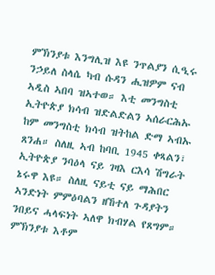ምኽንያቱ እንግሊዝ እዩ ንጥልያን ሲዒሩ ንኃይለ ስላሴ ካብ ሱዳን ሒዝዎም ናብ ኣዲስ ኣበባ ዝኣተወ። እቲ መንግስቲ ኢትዮጵያ ክሳብ ዝድልድልን ኣሰራርሕኡ ከም መንግስቲ ክሳብ ዝትከል ድማ ኣብኡ ጸንሐ። ስለዚ ኣብ ከባቢ 1945 ቀጻልን፣ ኢትዮጵያ ንባዕላ ናይ ገዛእ ርእሳ ሽግራት ኔሩዋ እዩ። ስለዚ ናይቲ ናይ ማሕበር ኣንድነት ምምዕባልን ዘኸተለ ጉዳያትን ንበይና ሓላፍነት ኣለዋ ክብሃል የጸግም። ምኽንያቱ እቶም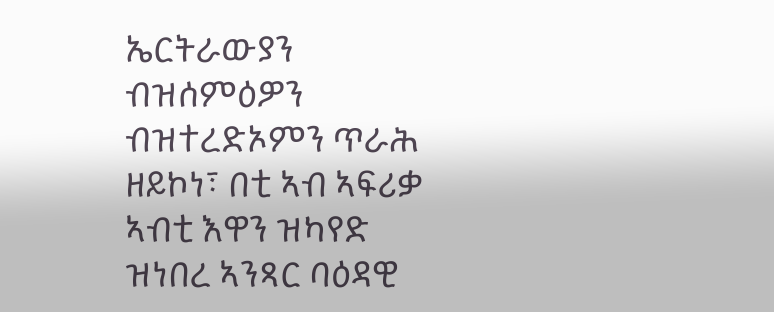ኤርትራውያን ብዝሰምዕዎን ብዝተረድኦምን ጥራሕ ዘይኮነ፣ በቲ ኣብ ኣፍሪቃ ኣብቲ እዋን ዝካየድ ዝነበረ ኣንጻር ባዕዳዊ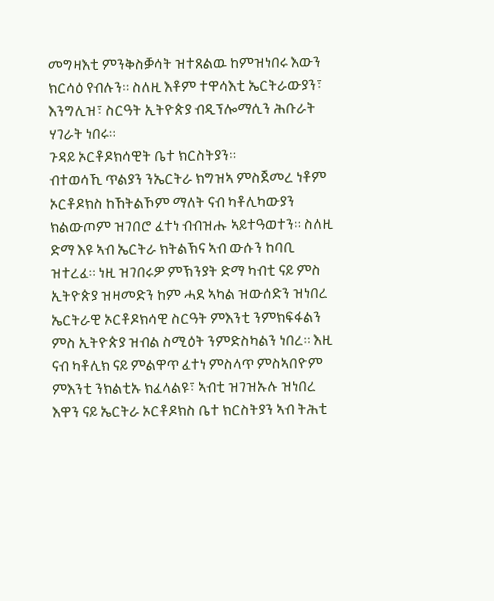መግዛእቲ ምንቅስቓሳት ዝተጸልዉ ከምዝነበሩ እውን ክርሳዕ የብሉን። ስለዚ እቶም ተዋሳእቲ ኤርትራውያን፣ እንግሊዝ፣ ስርዓት ኢትዮጵያ ብዲፕሎማሲን ሕቡራት ሃገራት ነበሩ።
ጉዳይ ኦርቶዶክሳዊት ቤተ ክርስትያን።
ብተወሳኺ ጥልያን ንኤርትራ ክግዝኣ ምስጀመረ ነቶም ኦርቶዶክስ ከኸትልኾም ማለት ናብ ካቶሊካውያን ክልውጦም ዝገበሮ ፈተነ ብብዝሑ ኣይተዓወተን። ስለዚ ድማ እዩ ኣብ ኤርትራ ክትልኽና ኣብ ውሱን ከባቢ ዝተረፈ። ነዚ ዝገበሩዎ ምኽንያት ድማ ካብቲ ናይ ምስ ኢትዮጵያ ዝዛመድን ከም ሓደ ኣካል ዝውሰድን ዝነበረ ኤርትራዊ ኦርቶዶክሳዊ ስርዓት ምእንቲ ንምክፍፋልን ምስ ኢትዮጵያ ዝብል ስሚዕት ንምድስካልን ነበረ። እዚ ናብ ካቶሊክ ናይ ምልዋጥ ፈተነ ምስላጥ ምስኣበዮም ምእንቲ ንክልቲኡ ክፈላልዩ፣ ኣብቲ ዝገዝኡሉ ዝነበረ እዋን ናይ ኤርትራ ኦርቶዶክስ ቤተ ክርስትያን ኣብ ትሕቲ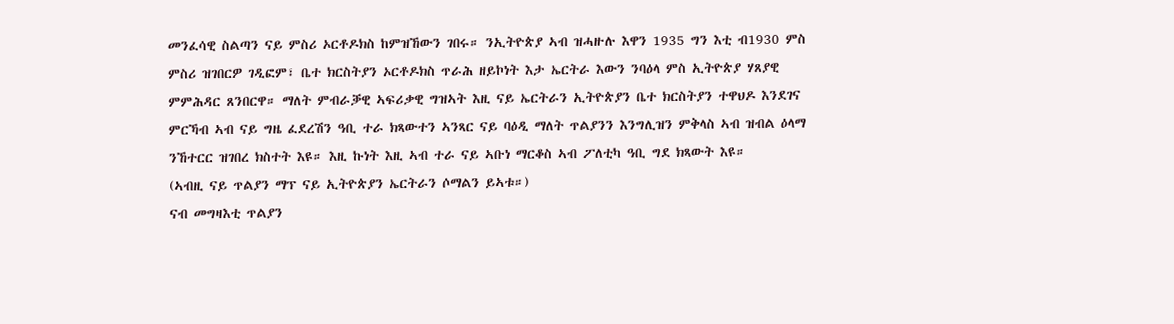መንፈሳዊ ስልጣን ናይ ምስሪ ኦርቶዶክስ ከምዝኸውን ገበሩ። ንኢትዮጵያ ኣብ ዝሓዙሉ እዋን 1935 ግን እቲ ብ1930 ምስ ምስሪ ዝገበርዎ ገዲፎም፣ ቤተ ክርስትያን ኦርቶዶክስ ጥራሕ ዘይኮነት እታ ኤርትራ እውን ንባዕላ ምስ ኢትዮጵያ ሃጸያዊ ምምሕዳር ጸንበርዋ። ማለት ምብራቓዊ ኣፍሪቃዊ ግዝኣት እዚ ናይ ኤርትራን ኢትዮጵያን ቤተ ክርስትያን ተዋህዶ እንደገና ምርኻብ ኣብ ናይ ግዜ ፈደረሽን ዓቢ ተራ ክጻውተን ኣንጻር ናይ ባዕዲ ማለት ጥልያንን እንግሊዝን ምቅላስ ኣብ ዝብል ዕላማ ንኸተርር ዝገበረ ክስተት እዩ። እዚ ኩነት እዚ ኣብ ተራ ናይ ኣቡነ ማርቆስ ኣብ ፖለቲካ ዓቢ ግደ ክጻውት እዩ።
(ኣብዚ ናይ ጥልያን ማፕ ናይ ኢትዮጵያን ኤርትራን ሶማልን ይኣቱ።)
ናብ መግዛእቲ ጥልያን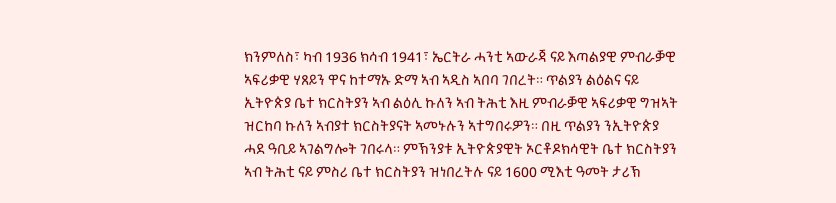ክንምለስ፣ ካብ 1936 ክሳብ 1941፣ ኤርትራ ሓንቲ ኣውራጃ ናይ እጣልያዊ ምብራቓዊ ኣፍሪቃዊ ሃጸይን ዋና ከተማኡ ድማ ኣብ ኣዲስ ኣበባ ገበረት። ጥልያን ልዕልና ናይ ኢትዮጵያ ቤተ ክርስትያን ኣብ ልዕሊ ኩለን ኣብ ትሕቲ እዚ ምብራቓዊ ኣፍሪቃዊ ግዝኣት ዝርከባ ኩለን ኣብያተ ክርስትያናት ኣመኑሉን ኣተግበሩዎን። በዚ ጥልያን ንኢትዮጵያ ሓደ ዓቢይ ኣገልግሎት ገበሩላ። ምኽንያቱ ኢትዮጵያዊት ኦርቶዶክሳዊት ቤተ ክርስትያን ኣብ ትሕቲ ናይ ምስሪ ቤተ ክርስትያን ዝነበረትሉ ናይ 1600 ሚእቲ ዓመት ታሪኽ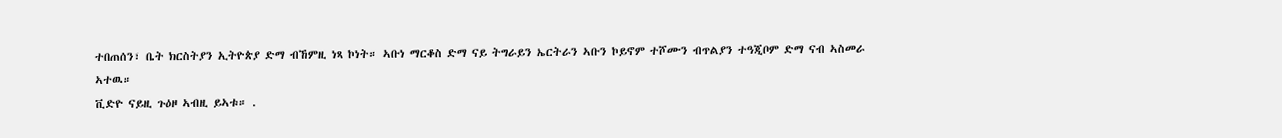ተበጠሰን፣ ቤት ክርስትያን ኢትዮጵያ ድማ ብኸምዚ ነጻ ኮነት። ኣቡነ ማርቆስ ድማ ናይ ትግራይን ኤርትራን ኣቡን ኮይኖም ተሾሙን ብጥልያን ተዓጂቦም ድማ ናብ ኣስመራ ኣተዉ።
ቪድዮ ናይዚ ጉዕዞ ኣብዚ ይኣቱ። .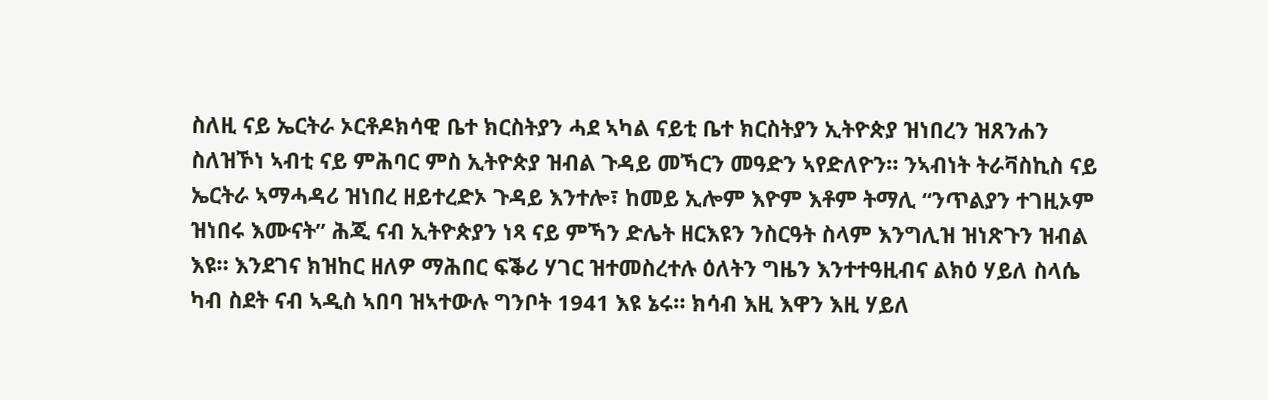ስለዚ ናይ ኤርትራ ኦርቶዶክሳዊ ቤተ ክርስትያን ሓደ ኣካል ናይቲ ቤተ ክርስትያን ኢትዮጵያ ዝነበረን ዝጸንሐን ስለዝኾነ ኣብቲ ናይ ምሕባር ምስ ኢትዮጵያ ዝብል ጉዳይ መኻርን መዓድን ኣየድለዮን። ንኣብነት ትራቫስኪስ ናይ ኤርትራ ኣማሓዳሪ ዝነበረ ዘይተረድኦ ጉዳይ እንተሎ፣ ከመይ ኢሎም እዮም እቶም ትማሊ “ንጥልያን ተገዚኦም ዝነበሩ እሙናት” ሕጂ ናብ ኢትዮጵያን ነጻ ናይ ምኻን ድሌት ዘርእዩን ንስርዓት ስላም እንግሊዝ ዝነጽጉን ዝብል እዩ። እንደገና ክዝከር ዘለዎ ማሕበር ፍቕሪ ሃገር ዝተመስረተሉ ዕለትን ግዜን እንተተዓዚብና ልክዕ ሃይለ ስላሴ ካብ ስደት ናብ ኣዲስ ኣበባ ዝኣተውሉ ግንቦት 1941 እዩ ኔሩ። ክሳብ እዚ እዋን እዚ ሃይለ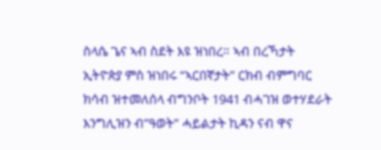ስላሴ ጌና ኣብ ስደት እዩ ዝነበረ። ኣብ በረኻታት ኢትዮጵያ ምስ ዝነበሩ “ኣርበኛታት” ርክብ ብምግባር ክሳብ ዝተመለሰላ ብግንቦት 1941 ብሓገዝ ወተሃደራት እንግሊዝን ብ”ዓወት” ሓይልታት ኪዳን ናብ ዋና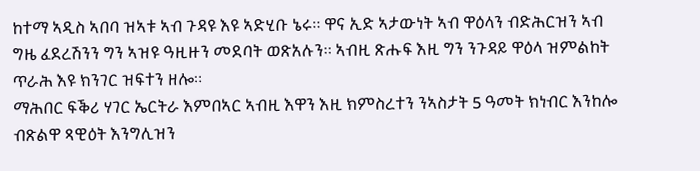ከተማ ኣዲስ ኣበባ ዝኣቱ ኣብ ጉዳዩ እዩ ኣድሂቡ ኔሩ። ዋና ኢድ ኣታውነት ኣብ ዋዕላን ብድሕርዝን ኣብ ግዜ ፈደረሽንን ግን ኣዝዩ ዓዚዙን መደባት ወጽአሉን። ኣብዚ ጽሑፍ እዚ ግን ንጉዳይ ዋዕላ ዝምልከት ጥራሕ እዩ ክንገር ዝፍተን ዘሎ።
ማሕበር ፍቕሪ ሃገር ኤርትራ እምበኣር ኣብዚ እዋን እዚ ክምስረተን ንኣስታት 5 ዓመት ክነብር እንከሎ ብጽልዋ ጻዊዕት እንግሊዝን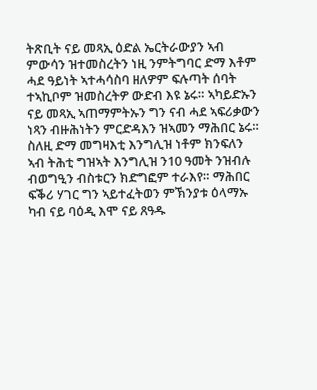ትጽቢት ናይ መጻኢ ዕድል ኤርትራውያን ኣብ ምውሳን ዝተመስረትን ነዚ ንምትግባር ድማ እቶም ሓደ ዓይነት ኣተሓሳስባ ዘለዎም ፍሉጣት ሰባት ተኣኪቦም ዝመስረትዎ ውድብ እዩ ኔሩ። ኣካይድኡን ናይ መጻኢ ኣጠማምትኡን ግን ናብ ሓደ ኣፍሪቃውን ነጻን ብዙሕነትን ምርድዳእን ዝኣመን ማሕበር ኔሩ።
ስለዚ ድማ መግዛእቲ እንግሊዝ ነቶም ክንፍለን ኣብ ትሕቲ ግዝኣት እንግሊዝ ን10 ዓመት ንዝብሉ ብወግዒን ብስቱርን ክድግፎም ተራእየ። ማሕበር ፍቕሪ ሃገር ግን ኣይተፈትወን ምኽንያቱ ዕላማኡ ካብ ናይ ባዕዲ እሞ ናይ ጸዓዱ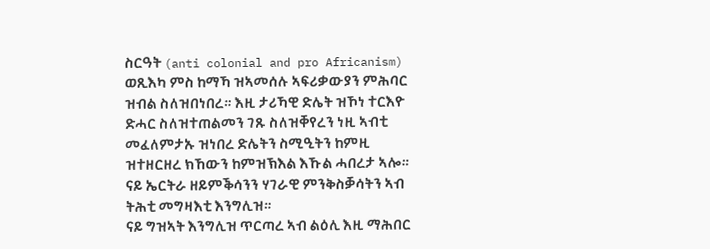ስርዓት (anti colonial and pro Africanism) ወጺእካ ምስ ከማኻ ዝኣመሰሉ ኣፍሪቃውያን ምሕባር ዝብል ስለዝበነበረ። እዚ ታሪኻዊ ድሌት ዝኾነ ተርእዮ ድሓር ስለዝተጠልመን ገጹ ስለዝቐየረን ነዚ ኣብቲ መፈለምታኡ ዝነበረ ድሌትን ስሚዒትን ከምዚ ዝተዘርዘረ ክኸውን ከምዝኽእል እኹል ሓበረታ ኣሎ።
ናይ ኤርትራ ዘይምቕሳንን ሃገራዊ ምንቅስቓሳትን ኣብ ትሕቲ መግዛእቲ እንግሊዝ።
ናይ ግዝኣት እንግሊዝ ጥርጣረ ኣብ ልዕሊ እዚ ማሕበር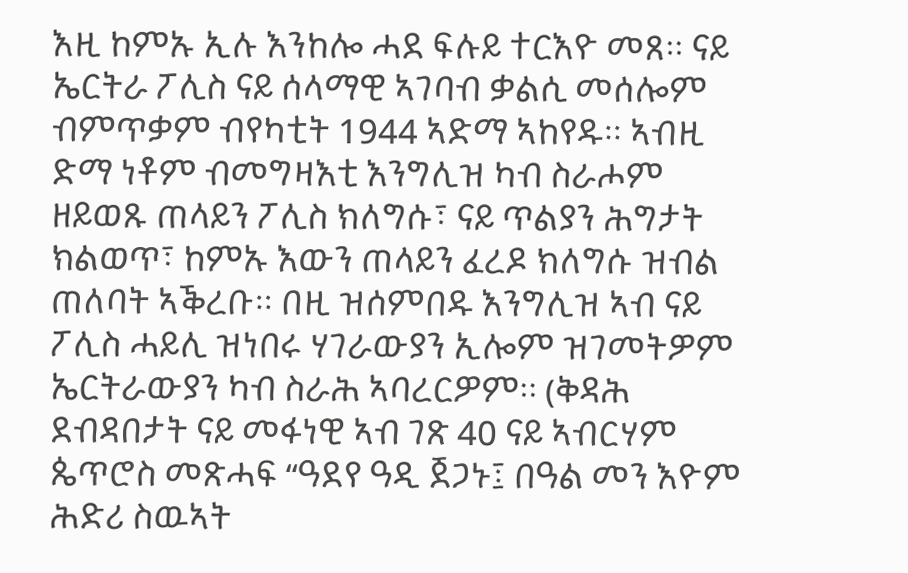እዚ ከምኡ ኢሉ እንከሎ ሓደ ፍሉይ ተርእዮ መጸ። ናይ ኤርትራ ፖሊስ ናይ ሰላማዊ ኣገባብ ቃልሲ መሰሎም ብምጥቃም ብየካቲት 1944 ኣድማ ኣከየዱ። ኣብዚ ድማ ነቶም ብመግዛእቲ እንግሊዝ ካብ ስራሖም ዘይወጹ ጠላይን ፖሊስ ክለግሱ፣ ናይ ጥልያን ሕግታት ክልወጥ፣ ከምኡ እውን ጠላይን ፈረዶ ክለግሱ ዝብል ጠለባት ኣቕረቡ። በዚ ዝሰምበዱ እንግሊዝ ኣብ ናይ ፖሊስ ሓይሊ ዝነበሩ ሃገራውያን ኢሎም ዝገመትዎም ኤርትራውያን ካብ ስራሕ ኣባረርዎም። (ቅዳሕ ደብዳበታት ናይ መፋነዊ ኣብ ገጽ 40 ናይ ኣብርሃም ጴጥሮስ መጽሓፍ “ዓደየ ዓዲ ጀጋኑ፤ በዓል መን እዮም ሕድሪ ስዉኣት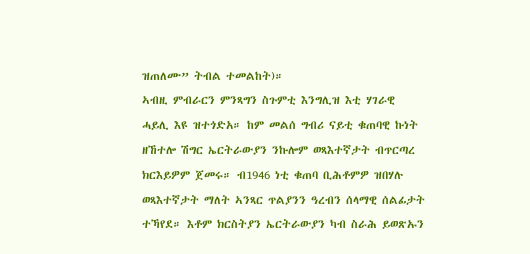ዝጠለሙ” ትብል ተመልከት)።
ኣብዚ ምብራርን ምንጻግን ስጉምቲ እንግሊዝ እቲ ሃገራዊ ሓይሊ እዩ ዝተጎድአ። ከም መልሰ ግብሪ ናይቲ ቁጠባዊ ኩነት ዘኸተሎ ሽግር ኤርትራውያን ንኩሎም ወጻእተኛታት ብጥርጣረ ክርእይዎም ጀመሩ። ብ1946 ነቲ ቁጠባ ቢሕቶምዎ ዝበሃሉ ወጻእተኛታት ማለት ኣንጻር ጥልያንን ዓረብን ሰላማዊ ሰልፊታት ተኻየደ። እቶም ክርስትያን ኤርትራውያን ካብ ስራሕ ይወጽኡን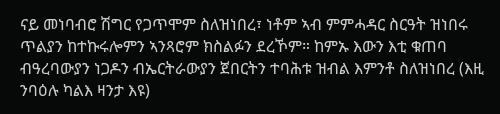ናይ መነባብሮ ሽግር የጋጥሞም ስለዝነበረ፣ ነቶም ኣብ ምምሓዳር ስርዓት ዝነበሩ ጥልያን ከተኩሩሎምን ኣንጻሮም ክስልፉን ደረኾም። ከምኡ እውን እቲ ቁጠባ ብዓረባውያን ነጋዶን ብኤርትራውያን ጀበርትን ተባሕቱ ዝብል እምንቶ ስለዝነበረ (እዚ ንባዕሉ ካልእ ዛንታ እዩ)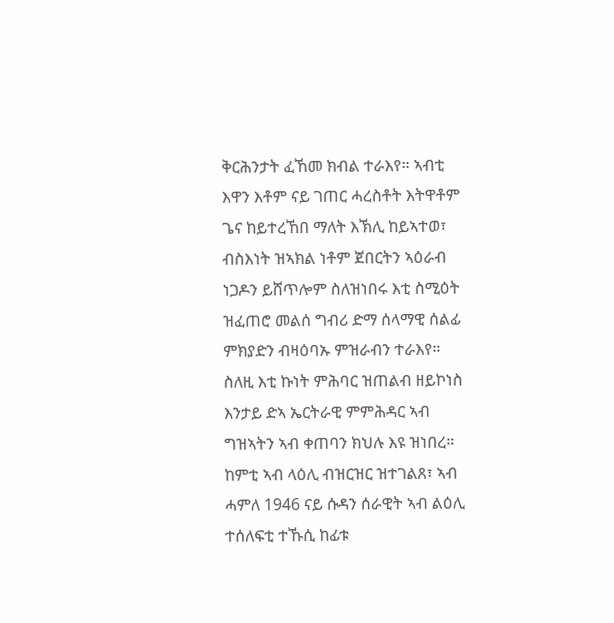ቅርሕንታት ፈኸመ ክብል ተራእየ። ኣብቲ እዋን እቶም ናይ ገጠር ሓረስቶት እትዋቶም ጌና ከይተረኸበ ማለት እኽሊ ከይኣተወ፣ ብስእነት ዝኣክል ነቶም ጀበርትን ኣዕራብ ነጋዶን ይሸጥሎም ስለዝነበሩ እቲ ስሚዕት ዝፈጠሮ መልሰ ግብሪ ድማ ሰላማዊ ሰልፊ ምክያድን ብዛዕባኡ ምዝራብን ተራእየ። ስለዚ እቲ ኩነት ምሕባር ዝጠልብ ዘይኮነስ እንታይ ድኣ ኤርትራዊ ምምሕዳር ኣብ ግዝኣትን ኣብ ቀጠባን ክህሉ እዩ ዝነበረ።
ከምቲ ኣብ ላዕሊ ብዝርዝር ዝተገልጸ፣ ኣብ ሓምለ 1946 ናይ ሱዳን ሰራዊት ኣብ ልዕሊ ተሰለፍቲ ተኹሲ ከፊቱ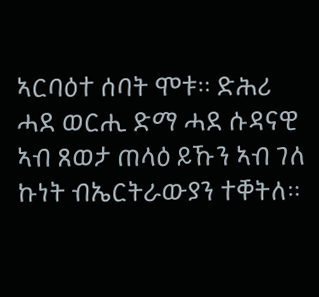ኣርባዕተ ሰባት ሞቱ። ድሕሪ ሓደ ወርሒ ድማ ሓደ ሱዳናዊ ኣብ ጸወታ ጠላዕ ይኹን ኣብ ገለ ኩነት ብኤርትራውያን ተቐትለ።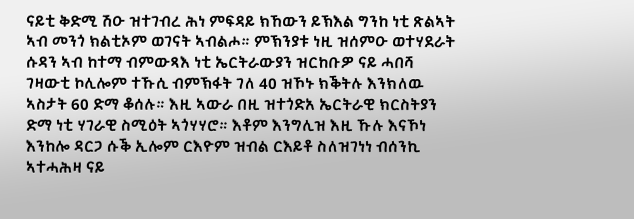ናይቲ ቅድሚ ሽዑ ዝተገብረ ሕነ ምፍዳይ ክኸውን ይኽእል ግንከ ነቲ ጽልኣት ኣብ መንጎ ክልቲኦም ወገናት ኣብልሖ። ምኽንያቱ ነዚ ዝሰምዑ ወተሃደራት ሱዳን ኣብ ከተማ ብምውጻእ ነቲ ኤርትራውያን ዝርከቡዎ ናይ ሓበሻ ገዛውቲ ኮሊሎም ተኹሲ ብምኽፋት ገለ 40 ዝኾኑ ክቕትሉ እንክለዉ ኣስታት 60 ድማ ቆሰሉ። እዚ ኣውራ በዚ ዝተጎድአ ኤርትራዊ ክርስትያን ድማ ነቲ ሃገራዊ ስሚዕት ኣጎሃሃሮ። እቶም እንግሊዝ እዚ ኹሉ እናኾነ እንከሎ ዳርጋ ሱቕ ኢሎም ርእዮም ዝብል ርእይቶ ስለዝገነነ ብሰንኪ ኣተሓሕዛ ናይ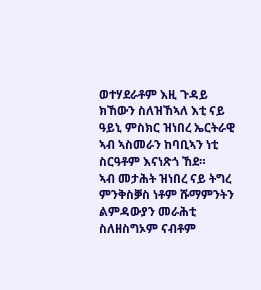ወተሃደራቶም እዚ ጉዳይ ክኸውን ስለዝኸኣለ እቲ ናይ ዓይኒ ምስክር ዝነበረ ኤርትራዊ ኣብ ኣስመራን ከባቢኣን ነቲ ስርዓቶም እናነጽጎ ኸደ።
ኣብ መታሕት ዝነበረ ናይ ትግረ ምንቅስቓስ ነቶም ሹማምንትን ልምዳውያን መራሕቲ ስለዘስግኦም ናብቶም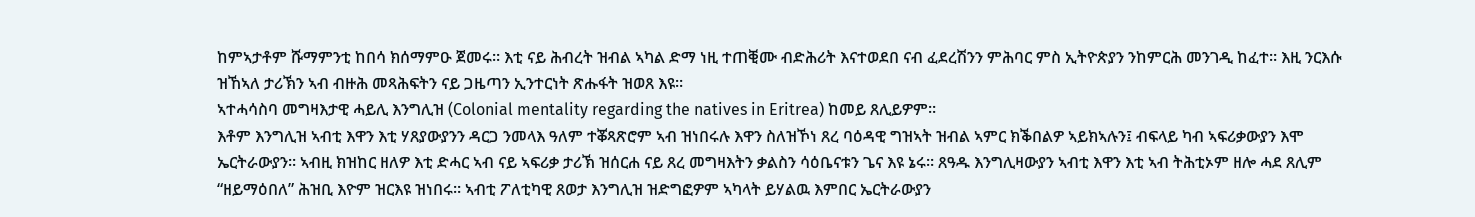ከምኣታቶም ሹማምንቲ ከበሳ ክሰማምዑ ጀመሩ። እቲ ናይ ሕብረት ዝብል ኣካል ድማ ነዚ ተጠቒሙ ብድሕሪት እናተወደበ ናብ ፈደረሽንን ምሕባር ምስ ኢትዮጵያን ንከምርሕ መንገዲ ከፈተ። እዚ ንርእሱ ዝኸኣለ ታሪኽን ኣብ ብዙሕ መጻሕፍትን ናይ ጋዜጣን ኢንተርነት ጽሑፋት ዝወጸ እዩ።
ኣተሓሳስባ መግዛእታዊ ሓይሊ እንግሊዝ (Colonial mentality regarding the natives in Eritrea) ከመይ ጸሊይዎም።
እቶም እንግሊዝ ኣብቲ እዋን እቲ ሃጸያውያንን ዳርጋ ንመላእ ዓለም ተቖጻጽሮም ኣብ ዝነበሩሉ እዋን ስለዝኾነ ጸረ ባዕዳዊ ግዝኣት ዝብል ኣምር ክቕበልዎ ኣይክኣሉን፤ ብፍላይ ካብ ኣፍሪቃውያን እሞ ኤርትራውያን። ኣብዚ ክዝከር ዘለዎ እቲ ድሓር ኣብ ናይ ኣፍሪቃ ታሪኽ ዝሰርሐ ናይ ጸረ መግዛእትን ቃልስን ሳዕቤናቱን ጌና እዩ ኔሩ። ጸዓዱ እንግሊዛውያን ኣብቲ እዋን እቲ ኣብ ትሕቲኦም ዘሎ ሓደ ጸሊም “ዘይማዕበለ” ሕዝቢ እዮም ዝርእዩ ዝነበሩ። ኣብቲ ፖለቲካዊ ጸወታ እንግሊዝ ዝድግፎዎም ኣካላት ይሃልዉ እምበር ኤርትራውያን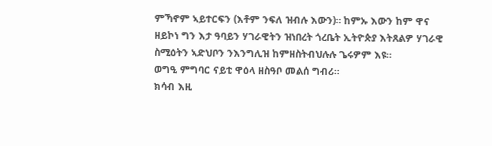ምኻኖም ኣይተርፍን (እቶም ንፍለ ዝብሉ እውን)። ከምኡ እውን ከም ዋና ዘይኮነ ግን እታ ዓባይን ሃገራዊትን ዝነበረት ጎረቤት ኢትዮጵያ እትጸልዎ ሃገራዊ ስሚዕትን ኣድህቦን ንእንግሊዝ ከምዘስትብህሉሉ ጌሩዎም እዩ።
ወግዒ ምግባር ናይቲ ዋዕላ ዘስዓቦ መልሰ ግብሪ።
ክሳብ እዚ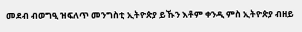መደብ ብወግዒ ዝፍለጥ መንግስቲ ኢትዮጵያ ይኹን እቶም ቀንዲ ምስ ኢትዮጵያ ብዘይ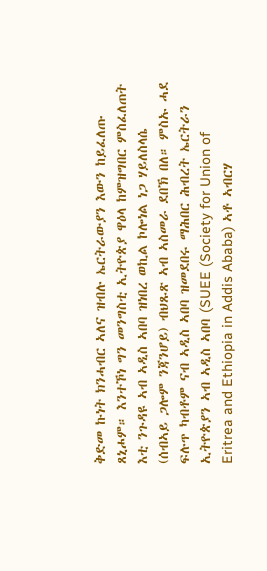ቅድመ ኩነት ክንሓብር ኣለና ዝብሉ ኤርትራውያን እውን ከይፈለጡ ጸኒሖም። እንተኾነ ግን መንግስቲ ኢትዮጵያ ዋዕላ ከምዝግበር ምስፈለጠት እቲ ንጉዳዩ ኣብ ኣዲስ ኣበባ ዝነበረ ወኪል ኮሎነል ነጋ ሃይለስላሴ (ሰብኣይ ጋሎም ንጃንሆይ) ብህጹጽ ኣብ ኣስመራ ደበኽ በለ። ምስኡ ሓደ ፍሉጥ ካብቶም ናብ ኣዲስ ኣበባ ዝመደበሩ ማሕበር ሕብረት ኤርትራን ኢትዮጵያን ኣብ ኣዲስ ኣበባ (SUEE (Society for Union of Eritrea and Ethiopia in Addis Ababa) ኣቶ ኣብርሃ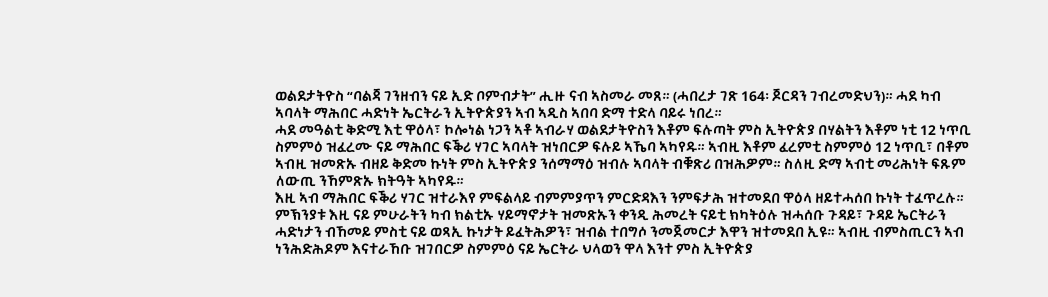ወልደታትዮስ “ባልጃ ገንዘብን ናይ ኢድ ቦምብታት” ሒዙ ናብ ኣስመራ መጸ። (ሓበረታ ገጽ 164፡ ጆርዳን ገብረመድህን)። ሓደ ካብ ኣባላት ማሕበር ሓድነት ኤርትራን ኢትዮጵያን ኣብ ኣዲስ ኣበባ ድማ ተድላ ባይሩ ነበረ።
ሓደ መዓልቲ ቅድሚ እቲ ዋዕላ፣ ኮሎነል ነጋን ኣቶ ኣብራሃ ወልደታትዮስን እቶም ፍሉጣት ምስ ኢትዮጵያ በሃልትን እቶም ነቲ 12 ነጥቢ ስምምዕ ዝፈረሙ ናይ ማሕበር ፍቕሪ ሃገር ኣባላት ዝነበርዎ ፍሉይ ኣኼባ ኣካየዱ። ኣብዚ እቶም ፈረምቲ ስምምዕ 12 ነጥቢ፣ በቶም ኣብዚ ዝመጽኡ ብዘይ ቅድመ ኩነት ምስ ኢትዮጵያ ንሰማማዕ ዝብሉ ኣባላት ብቑጽሪ በዝሕዎም። ስለዚ ድማ ኣብቲ መሪሕነት ፍጹም ለውጢ ንኸምጽኡ ክትዓት ኣካየዱ።
እዚ ኣብ ማሕበር ፍቕሪ ሃገር ዝተራእየ ምፍልላይ ብምምያጥን ምርድዳእን ንምፍታሕ ዝተመደበ ዋዕላ ዘይተሓሰበ ኩነት ተፈጥረሉ። ምኽንያቱ እዚ ናይ ምሁራትን ካብ ክልቲኡ ሃይማኖታት ዝመጽኡን ቀንዲ ሕመረት ናይቲ ክካትዕሉ ዝሓሰቡ ጉዳይ፣ ጉዳይ ኤርትራን ሓድነታን ብኸመይ ምስቲ ናይ ወጻኢ ኩነታት ይፈትሕዎን፣ ዝብል ተበግሶ ንመጀመርታ እዋን ዝተመደበ ኢዩ። ኣብዚ ብምስጢርን ኣብ ነንሕድሕዶም እናተራኸቡ ዝገበርዎ ስምምዕ ናይ ኤርትራ ህላወን ዋላ እንተ ምስ ኢትዮጵያ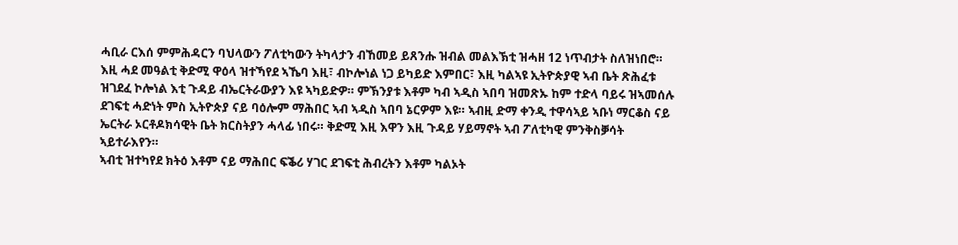ሓቢራ ርእሰ ምምሕዳርን ባህላውን ፖለቲካውን ትካላታን ብኸመይ ይጸንሑ ዝብል መልእኽቲ ዝሓዘ 12 ነጥብታት ስለዝነበሮ።
እዚ ሓደ መዓልቲ ቅድሚ ዋዕላ ዝተኻየደ ኣኼባ እዚ፣ ብኮሎነል ነጋ ይካይድ እምበር፣ እዚ ካልኣዩ ኢትዮጵያዊ ኣብ ቤት ጽሕፈቱ ዝገደፈ ኮሎነል እቲ ጉዳይ ብኤርትራውያን እዩ ኣካይድዎ። ምኽንያቱ እቶም ካብ ኣዲስ ኣበባ ዝመጽኡ ከም ተድላ ባይሩ ዝኣመሰሉ ደገፍቲ ሓድነት ምስ ኢትዮጵያ ናይ ባዕሎም ማሕበር ኣብ ኣዲስ ኣበባ ኔርዎም እዩ። ኣብዚ ድማ ቀንዲ ተዋሳኣይ ኣቡነ ማርቆስ ናይ ኤርትራ ኦርቶዶክሳዊት ቤት ክርስትያን ሓላፊ ነበሩ። ቅድሚ እዚ እዋን እዚ ጉዳይ ሃይማኖት ኣብ ፖለቲካዊ ምንቅስቓሳት ኣይተራእየን።
ኣብቲ ዝተካየደ ክትዕ እቶም ናይ ማሕበር ፍቕሪ ሃገር ደገፍቲ ሕብረትን እቶም ካልኦት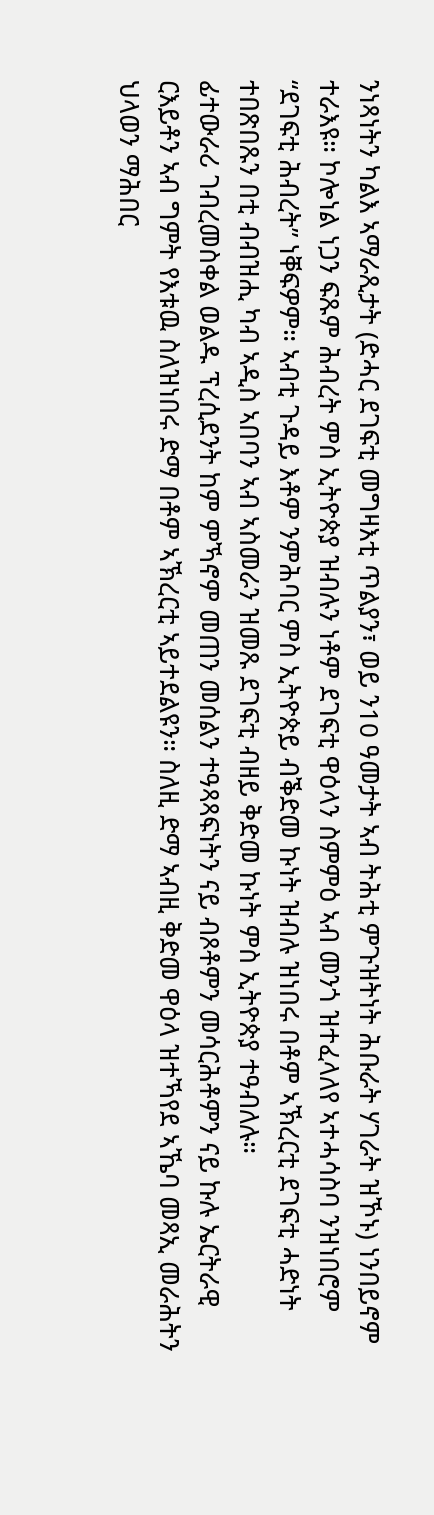ንነጻነትን ካልእ ኣማራጺታት (ድሓር ደገፍቲ መግዛእቲ ጥልያን፣ ወይ ን10 ዓመታት ኣብ ትሕቲ ምጉዝትነት ሕቡራት ሃገራት ዝኾኑ) ነንበይኖም ተራእዩ። ኮሎነል ነጋን ፍጹም ሕብረት ምስ ኢትዮጵያ ዝብሉን ነቶም ደገፍቲ ዋዕላን ስምምዕ ኣብ መንጎ ዝተፈላለየ ኣተሓሳስባ ንዝነበሮም “ደገፍቲ ሕብረት” ነቐፍዎም። ኣብቲ ጉዳይ እቶም ንምሕባር ምስ ኢትዮጵይ ብቕድመ ኩነት ዝብሉ ዝነበሩ በቶም ኣኽረርቲ ደገፍቲ ሓድነት ተበጽበጹን በቲ ብብዝሒ ካብ ኣዲስ ኣበባን ኣብ ኣስመራን ዝመጹ ደገፍቲ ብዘይ ቅድመ ኩነት ምስ ኢትዮጵያ ተዓብለሉ።
ፊተውራሪ ገብረመስቀል ወልዱ ፕረሲደንት ከም ምኻኖም መጠን መሰልን ተዓጻጻፍነትን ናይ ብጾቶምን መሳርሕቶምን ናይ ኩሉ ኤርትራዊ ርእይቶን ኣብ ግምት የእቱዉ ስለዝነበሩ ድማ በቶም ኣኽረርቲ ኣይተደልዩን። ስለዚ ድማ ኣብዚ ቅድመ ዋዕላ ዝተኻየደ ኣኼባ መጻኢ መራሕትን ህላወን ማሕበር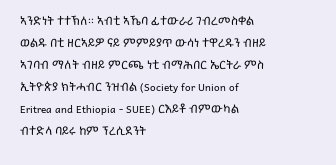ኣንድነት ተተኽለ። ኣብቲ ኣኼባ ፊተውራሪ ገብረመስቀል ወልዱ በቲ ዘርኣይዎ ናይ ምምይያጥ ውሳነ ተዋረዱን ብዘይ ኣገባብ ማለት ብዘይ ምርጫ ነቲ ብማሕበር ኤርትራ ምስ ኢትዮጵያ ክትሓብር ንዝብል (Society for Union of Eritrea and Ethiopia - SUEE) ርእይቶ ብምውካል ብተድላ ባይሩ ከም ፕረሲደንት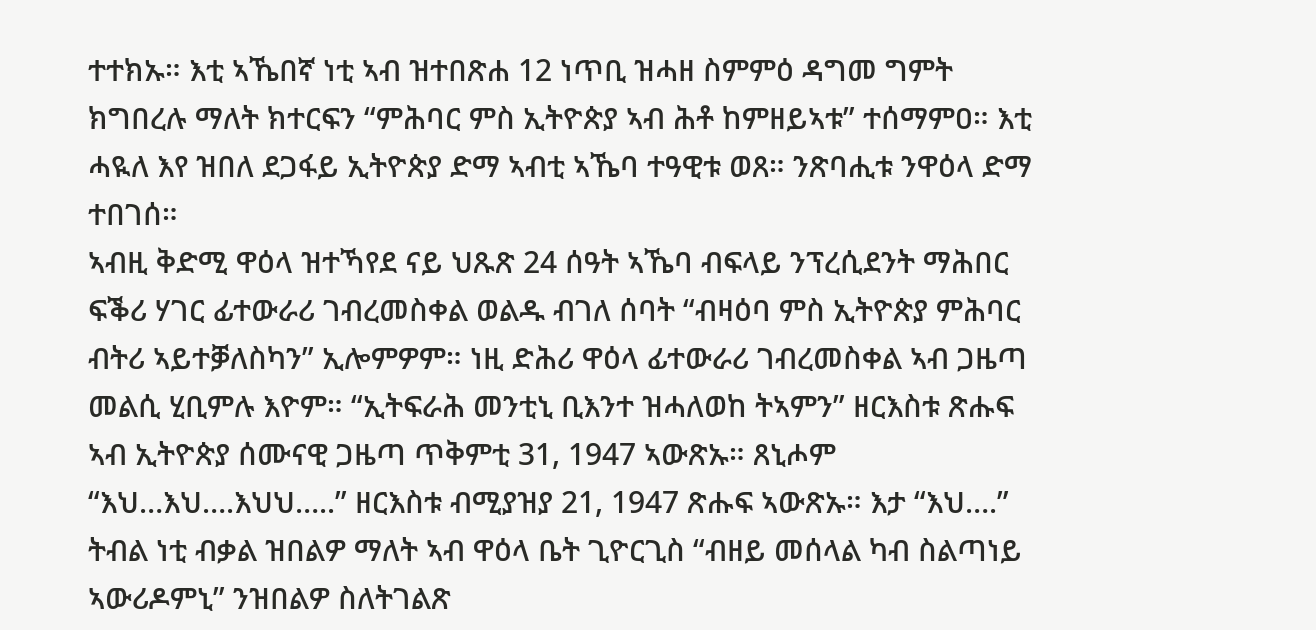ተተክኡ። እቲ ኣኼበኛ ነቲ ኣብ ዝተበጽሐ 12 ነጥቢ ዝሓዘ ስምምዕ ዳግመ ግምት ክግበረሉ ማለት ክተርፍን “ምሕባር ምስ ኢትዮጵያ ኣብ ሕቶ ከምዘይኣቱ” ተሰማምዐ። እቲ ሓዪለ እየ ዝበለ ደጋፋይ ኢትዮጵያ ድማ ኣብቲ ኣኼባ ተዓዊቱ ወጸ። ንጽባሒቱ ንዋዕላ ድማ ተበገሰ።
ኣብዚ ቅድሚ ዋዕላ ዝተኻየደ ናይ ህጹጽ 24 ሰዓት ኣኼባ ብፍላይ ንፕረሲደንት ማሕበር ፍቕሪ ሃገር ፊተውራሪ ገብረመስቀል ወልዱ ብገለ ሰባት “ብዛዕባ ምስ ኢትዮጵያ ምሕባር ብትሪ ኣይተቓለስካን” ኢሎምዎም። ነዚ ድሕሪ ዋዕላ ፊተውራሪ ገብረመስቀል ኣብ ጋዜጣ መልሲ ሂቢምሉ እዮም። “ኢትፍራሕ መንቲኒ ቢእንተ ዝሓለወከ ትኣምን” ዘርእስቱ ጽሑፍ ኣብ ኢትዮጵያ ሰሙናዊ ጋዜጣ ጥቅምቲ 31, 1947 ኣውጽኡ። ጸኒሖም “እህ…እህ….እህህ…..” ዘርእስቱ ብሚያዝያ 21, 1947 ጽሑፍ ኣውጽኡ። እታ “እህ….” ትብል ነቲ ብቃል ዝበልዎ ማለት ኣብ ዋዕላ ቤት ጊዮርጊስ “ብዘይ መሰላል ካብ ስልጣነይ ኣውሪዶምኒ” ንዝበልዎ ስለትገልጽ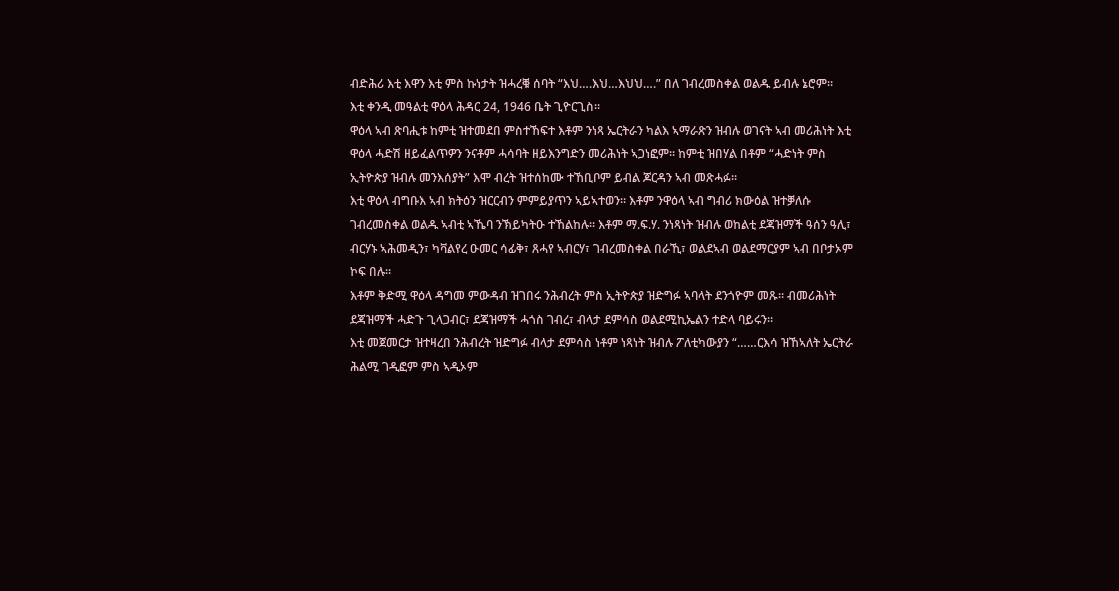ብድሕሪ እቲ እዋን እቲ ምስ ኩነታት ዝሓረቑ ሰባት “እህ….እህ…እህህ….” በለ ገብረመስቀል ወልዱ ይብሉ ኔሮም።
እቲ ቀንዲ መዓልቲ ዋዕላ ሕዳር 24, 1946 ቤት ጊዮርጊስ።
ዋዕላ ኣብ ጽባሒቱ ከምቲ ዝተመደበ ምስተኸፍተ እቶም ንነጻ ኤርትራን ካልእ ኣማራጽን ዝብሉ ወገናት ኣብ መሪሕነት እቲ ዋዕላ ሓድሽ ዘይፈልጥዎን ንናቶም ሓሳባት ዘይእንግድን መሪሕነት ኣጋነፎም። ከምቲ ዝበሃል በቶም “ሓድነት ምስ ኢትዮጵያ ዝብሉ መንእሰያት” እሞ ብረት ዝተሰከሙ ተኸቢቦም ይብል ጆርዳን ኣብ መጽሓፉ።
እቲ ዋዕላ ብግቡእ ኣብ ክትዕን ዝርርብን ምምይያጥን ኣይኣተወን። እቶም ንዋዕላ ኣብ ግብሪ ክውዕል ዝተቓለሱ ገብረመስቀል ወልዱ ኣብቲ ኣኼባ ንኽይካትዑ ተኸልከሉ። እቶም ማ.ፍ.ሃ. ንነጻነት ዝብሉ ወከልቲ ደጃዝማች ዓሰን ዓሊ፣ ብርሃኑ ኣሕመዲን፣ ካቫልየረ ዑመር ሳፊቅ፣ ጸሓየ ኣብርሃ፣ ገብረመስቀል በራኺ፣ ወልደኣብ ወልደማርያም ኣብ በቦታኦም ኮፍ በሉ።
እቶም ቅድሚ ዋዕላ ዳግመ ምውዳብ ዝገበሩ ንሕብረት ምስ ኢትዮጵያ ዝድግፉ ኣባላት ደንጎዮም መጹ። ብመሪሕነት ደጃዝማች ሓድጉ ጊላጋብር፣ ደጃዝማች ሓጎስ ገብረ፣ ብላታ ደምሳስ ወልደሚኪኤልን ተድላ ባይሩን።
እቲ መጀመርታ ዝተዛረበ ንሕብረት ዝድግፉ ብላታ ደምሳስ ነቶም ነጻነት ዝብሉ ፖለቲካውያን “……ርእሳ ዝኸኣለት ኤርትራ ሕልሚ ገዲፎም ምስ ኣዲኦም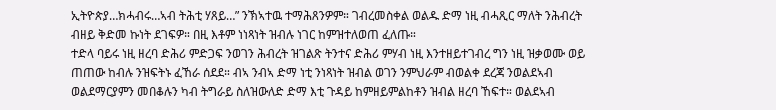ኢትዮጵያ…ክሓብሩ…ኣብ ትሕቲ ሃጸይ…” ንኽኣተዉ ተማሕጸንዎም። ገብረመስቀል ወልዱ ድማ ነዚ ብሓጺር ማለት ንሕብረት ብዘይ ቅድመ ኩነት ደገፍዎ። በዚ እቶም ነነጻነት ዝብሉ ነገር ከምዝተለወጠ ፈለጡ።
ተድላ ባይሩ ነዚ ዘረባ ድሕሪ ምድጋፍ ንወገን ሕብረት ዝገልጽ ትንተና ድሕሪ ምሃብ ነዚ እንተዘይተገብረ ግን ነዚ ዝቃወሙ ወይ ጠጠው ከብሉ ንዝፍትኑ ፈኸራ ሰደደ። ብኣ ንብኣ ድማ ነቲ ንነጻነት ዝብል ወገን ንምህራም ብወልቀ ደረጃ ንወልደኣብ ወልደማርያምን መበቆሉን ካብ ትግራይ ስለዝውለድ ድማ እቲ ጉዳይ ከምዘይምልከቶን ዝብል ዘረባ ኸፍተ። ወልደኣብ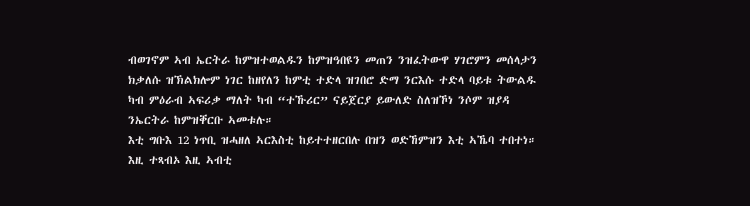ብወገኖም ኣብ ኤርትራ ከምዝተወልዱን ከምዝዓበዩን መጠን ንዝፈትውዋ ሃገሮምን መሰላታን ክቃለሱ ዝኽልክሎም ነገር ከዘየለን ከምቲ ተድላ ዝገበሮ ድማ ንርእሱ ተድላ ባይቱ ትውልዱ ካብ ምዕራብ ኣፍሪቃ ማለት ካብ “ተኹሪር” ናይጀርያ ይውለድ ስለዝኾነ ንሶም ዝያዳ ንኤርትራ ከምዝቐርቡ ኣመቱሉ።
እቲ ግቡእ 12 ነጥቢ ዝሓዘለ ኣርእስቲ ከይተተዘርበሉ በዝን ወድኸምዝን እቲ ኣኼባ ተበተነ። እዚ ተጻብኦ እዚ ኣብቲ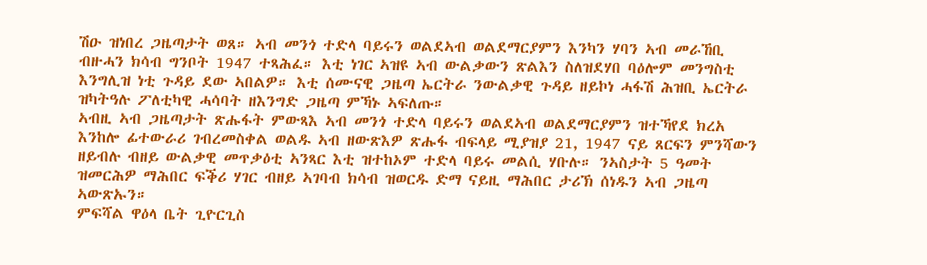ሽዑ ዝነበረ ጋዜጣታት ወጸ። ኣብ መንጎ ተድላ ባይሩን ወልደኣብ ወልደማርያምን እንካን ሃባን ኣብ መራኸቢ ብዙሓን ክሳብ ግንቦት 1947 ተጻሕፈ። እቲ ነገር ኣዝዩ ኣብ ውልቃውን ጽልእን ስለዝደሃበ ባዕሎም መንግስቲ እንግሊዝ ነቲ ጉዳይ ደው ኣበልዎ። እቲ ሰሙናዊ ጋዜጣ ኤርትራ ንውልቃዊ ጉዳይ ዘይኮነ ሓፋሽ ሕዝቢ ኤርትራ ዝካትዓሉ ፖለቲካዊ ሓሳባት ዘእንግድ ጋዜጣ ምኻኑ ኣፍለጡ።
ኣብዚ ኣብ ጋዜጣታት ጽሑፋት ምውጻእ ኣብ መንጎ ተድላ ባይሩን ወልደኣብ ወልደማርያምን ዝተኻየደ ክረአ እንከሎ ፊተውራሪ ገብረመስቀል ወልዱ ኣብ ዘውጽእዎ ጽሑፋ ብፍላይ ሚያዝያ 21, 1947 ናይ ጸርፍን ምንሻውን ዘይብሉ ብዘይ ውልቃዊ መጥቃዕቲ ኣንጻር እቲ ዝተከኦም ተድላ ባይሩ መልሲ ሃቡሉ። ንኣስታት 5 ዓመት ዝመርሕዎ ማሕበር ፍቕሪ ሃገር ብዘይ ኣገባብ ክሳብ ዝወርዱ ድማ ናይዚ ማሕበር ታሪኽ ሰነዱን ኣብ ጋዜጣ ኣውጽኡን።
ምፍሻል ዋዕላ ቤት ጊዮርጊስ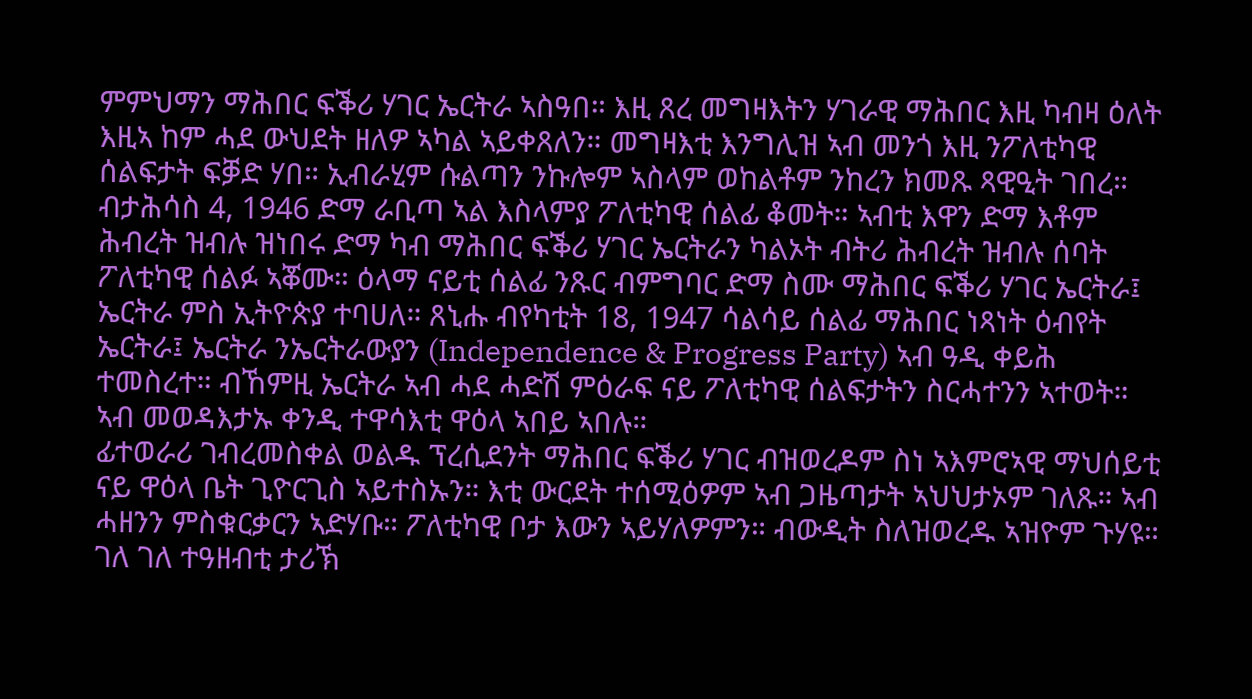ምምህማን ማሕበር ፍቕሪ ሃገር ኤርትራ ኣስዓበ። እዚ ጸረ መግዛእትን ሃገራዊ ማሕበር እዚ ካብዛ ዕለት እዚኣ ከም ሓደ ውህደት ዘለዎ ኣካል ኣይቀጸለን። መግዛእቲ እንግሊዝ ኣብ መንጎ እዚ ንፖለቲካዊ ሰልፍታት ፍቓድ ሃበ። ኢብራሂም ሱልጣን ንኩሎም ኣስላም ወከልቶም ንከረን ክመጹ ጻዊዒት ገበረ። ብታሕሳስ 4, 1946 ድማ ራቢጣ ኣል እስላምያ ፖለቲካዊ ሰልፊ ቆመት። ኣብቲ እዋን ድማ እቶም ሕብረት ዝብሉ ዝነበሩ ድማ ካብ ማሕበር ፍቕሪ ሃገር ኤርትራን ካልኦት ብትሪ ሕብረት ዝብሉ ሰባት ፖለቲካዊ ሰልፉ ኣቖሙ። ዕላማ ናይቲ ሰልፊ ንጹር ብምግባር ድማ ስሙ ማሕበር ፍቕሪ ሃገር ኤርትራ፤ ኤርትራ ምስ ኢትዮጵያ ተባሀለ። ጸኒሑ ብየካቲት 18, 1947 ሳልሳይ ሰልፊ ማሕበር ነጻነት ዕብየት ኤርትራ፤ ኤርትራ ንኤርትራውያን (Independence & Progress Party) ኣብ ዓዲ ቀይሕ ተመስረተ። ብኸምዚ ኤርትራ ኣብ ሓደ ሓድሽ ምዕራፍ ናይ ፖለቲካዊ ሰልፍታትን ስርሓተንን ኣተወት።
ኣብ መወዳእታኡ ቀንዲ ተዋሳእቲ ዋዕላ ኣበይ ኣበሉ።
ፊተወራሪ ገብረመስቀል ወልዱ ፕረሲደንት ማሕበር ፍቕሪ ሃገር ብዝወረዶም ስነ ኣእምሮኣዊ ማህሰይቲ ናይ ዋዕላ ቤት ጊዮርጊስ ኣይተስኡን። እቲ ውርደት ተሰሚዕዎም ኣብ ጋዜጣታት ኣህህታኦም ገለጹ። ኣብ ሓዘንን ምስቁርቃርን ኣድሃቡ። ፖለቲካዊ ቦታ እውን ኣይሃለዎምን። ብውዲት ስለዝወረዱ ኣዝዮም ጉሃዩ። ገለ ገለ ተዓዘብቲ ታሪኽ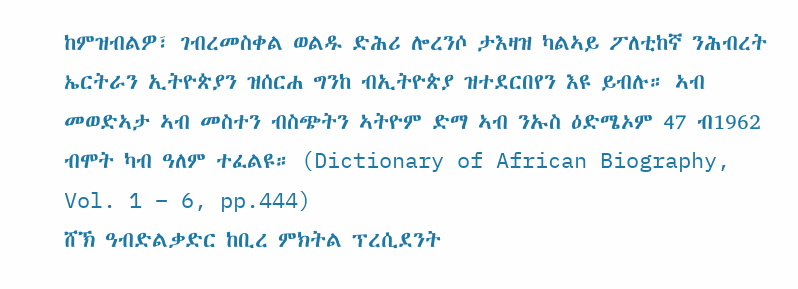ከምዝብልዎ፣ ገብረመስቀል ወልዱ ድሕሪ ሎረንሶ ታእዛዝ ካልኣይ ፖለቲከኛ ንሕብረት ኤርትራን ኢትዮጵያን ዝሰርሐ ግንከ ብኢትዮጵያ ዝተደርበየን እዩ ይብሉ። ኣብ መወድኣታ ኣብ መስተን ብስጭትን ኣትዮም ድማ ኣብ ንኡስ ዕድሜኦም 47 ብ1962 ብሞት ካብ ዓለም ተፈልዩ። (Dictionary of African Biography, Vol. 1 – 6, pp.444)
ሸኽ ዓብድልቃድር ከቢረ ምክትል ፕረሲደንት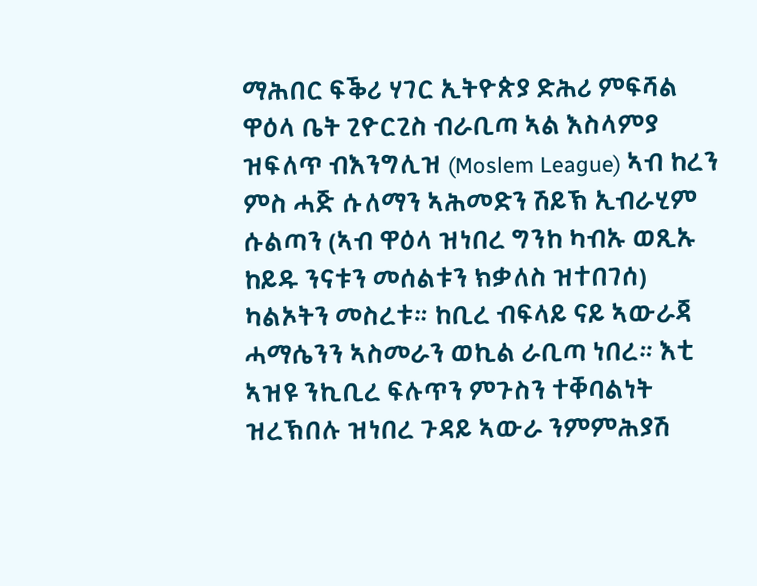ማሕበር ፍቕሪ ሃገር ኢትዮጵያ ድሕሪ ምፍሻል ዋዕላ ቤት ጊዮርጊስ ብራቢጣ ኣል እስላምያ ዝፍለጥ ብእንግሊዝ (Moslem League) ኣብ ከረን ምስ ሓጅ ሱለማን ኣሕመድን ሽይኽ ኢብራሂም ሱልጣን (ኣብ ዋዕላ ዝነበረ ግንከ ካብኡ ወጺኡ ከይዱ ንናቱን መሰልቱን ክቃለስ ዝተበገሰ) ካልኦትን መስረቱ። ከቢረ ብፍላይ ናይ ኣውራጃ ሓማሴንን ኣስመራን ወኪል ራቢጣ ነበረ። እቲ ኣዝዩ ንኪቢረ ፍሉጥን ምጉስን ተቐባልነት ዝረኽበሉ ዝነበረ ጉዳይ ኣውራ ንምምሕያሽ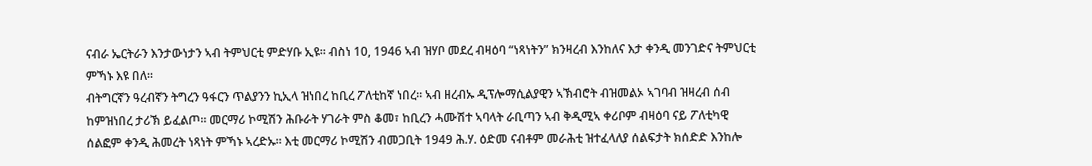ናብራ ኤርትራን እንታውነታን ኣብ ትምህርቲ ምድሃቡ ኢዩ። ብስነ 10, 1946 ኣብ ዝሃቦ መደረ ብዛዕባ “ነጻነትን” ክንዛረብ እንከለና እታ ቀንዲ መንገድና ትምህርቲ ምኻኑ እዩ በለ።
ብትግርኛን ዓረብኛን ትግረን ዓፋርን ጥልያንን ኪኢላ ዝነበረ ከቢረ ፖለቲከኛ ነበረ። ኣብ ዘረብኡ ዲፕሎማሲልያዊን ኣኽብሮት ብዝመልኦ ኣገባብ ዝዛረብ ሰብ ከምዝነበረ ታሪኽ ይፈልጦ። መርማሪ ኮሚሽን ሕቡራት ሃገራት ምስ ቆመ፣ ከቢረን ሓሙሽተ ኣባላት ራቢጣን ኣብ ቅዲሚኣ ቀሪቦም ብዛዕባ ናይ ፖለቲካዊ ሰልፎም ቀንዲ ሕመረት ነጻነት ምኻኑ ኣረድኡ። እቲ መርማሪ ኮሚሽን ብመጋቢት 1949 ሕ.ሃ. ዕድመ ናብቶም መራሕቲ ዝተፈላለያ ሰልፍታት ክሰድድ እንከሎ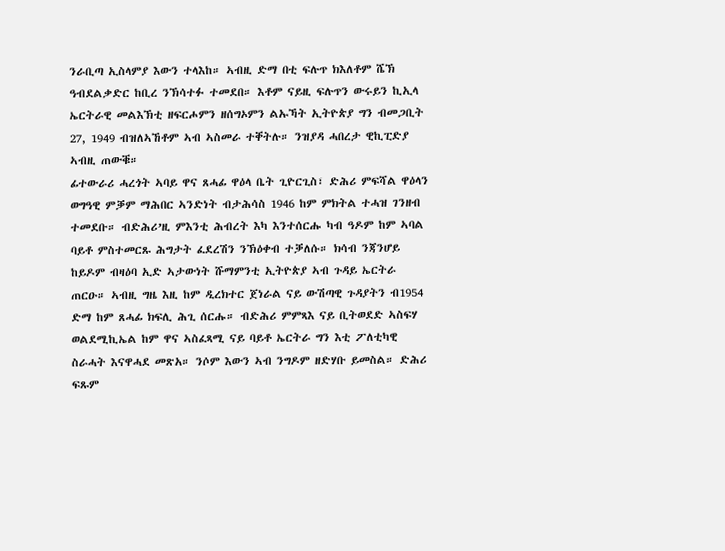ንራቢጣ ኢስላምያ እውን ተላእከ። ኣብዚ ድማ በቲ ፍሉጥ ክእለቶም ሼኽ ዓብደልቃድር ከቢረ ንኽሳተፉ ተመደበ። እቶም ናይዚ ፍሉጥን ውሩይን ኪኢላ ኤርትራዊ መልእኽቲ ዘፍርሖምን ዘሰግኦምን ልኡኻት ኢትዮጵያ ግን ብመጋቢት 27, 1949 ብዝለኣኸቶም ኣብ ኣስመራ ተቐትሉ። ንዝያዳ ሓበረታ ዊኪፒድያ ኣብዚ ጠውቑ።
ፊተውራሪ ሓረጎት ኣባይ ዋና ጸሓፊ ዋዕላ ቤት ጊዮርጊስ፣ ድሕሪ ምፍሻል ዋዕላን ወግዓዊ ምቓም ማሕበር ኣንድነት ብታሕሳስ 1946 ከም ምክትል ተሓዝ ገንዘብ ተመደቡ። ብድሕሪ’ዚ ምእንቲ ሕብረት እካ እንተሰርሑ ካብ ዓዶም ከም ኣባል ባይቶ ምስተመርጹ ሕግታት ፈደረሽን ንኽዕቀብ ተቓለሱ። ክሳብ ንጃንሆይ ከይዶም ብዛዕባ ኢድ ኣታውነት ሹማምንቲ ኢትዮጵያ ኣብ ጉዳይ ኤርትራ ጠርዑ። ኣብዚ ግዜ እዚ ከም ዲረክተር ጀነራል ናይ ውሽጣዊ ጉዳያትን ብ1954 ድማ ከም ጸሓፊ ክፍሊ ሕጊ ሰርሑ። ብድሕሪ ምምጻእ ናይ ቢትወደድ ኣስፍሃ ወልደሚኪኤል ከም ዋና ኣስፈጻሚ ናይ ባይቶ ኤርትራ ግን እቲ ፖለቲካዊ ስራሓት እናዋሓደ መጽአ። ንሶም እውን ኣብ ንግዶም ዘድሃቡ ይመስል። ድሕሪ ፍጹም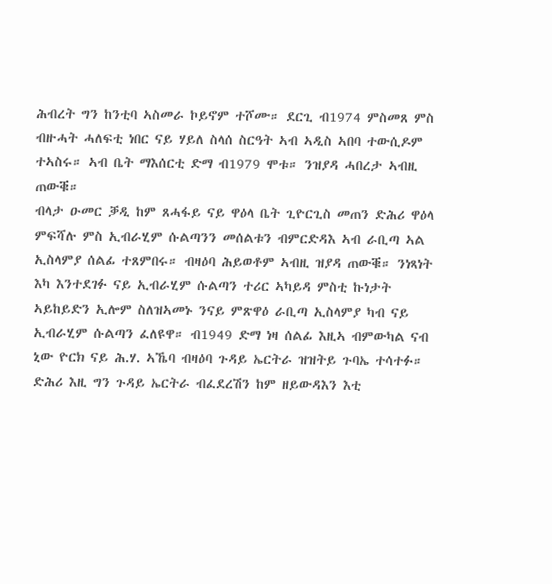ሕብረት ግን ከንቲባ ኣስመራ ኮይኖም ተሾሙ። ደርጊ ብ1974 ምስመጸ ምስ ብዙሓት ሓለፍቲ ነበር ናይ ሃይለ ስላሰ ስርዓት ኣብ ኣዲስ ኣበባ ተውሲዶም ተኣስሩ። ኣብ ቤት ማእሰርቲ ድማ ብ1979 ሞቱ። ንዝያዳ ሓበረታ ኣብዚ ጠውቑ።
ብላታ ዑመር ቓዲ ከም ጸሓፋይ ናይ ዋዕላ ቤት ጊዮርጊስ መጠን ድሕሪ ዋዕላ ምፍሻሉ ምስ ኢብራሂም ሱልጣንን መሰልቱን ብምርድዳእ ኣብ ራቢጣ ኣል ኢስላምያ ሰልፊ ተጸምበሩ። ብዛዕባ ሕይወቶም ኣብዚ ዝያዳ ጠውቑ። ንነጻነት እካ እንተደገፉ ናይ ኢብራሂም ሱልጣን ተሪር ኣካይዳ ምስቲ ኩነታት ኣይከይድን ኢሎም ስለዝኣመኑ ንናይ ምጽዋዕ ራቢጣ ኢስላምያ ካብ ናይ ኢብራሂም ሱልጣን ፈለዩዋ። ብ1949 ድማ ነዛ ሰልፊ እዚኣ ብምውካል ናብ ኒው ዮርክ ናይ ሕ.ሃ. ኣኼባ ብዛዕባ ጉዳይ ኤርትራ ዝዝትይ ጉባኤ ተሳተፉ። ድሕሪ እዚ ግን ጉዳይ ኤርትራ ብፈደረሽን ከም ዘይውዳእን እቲ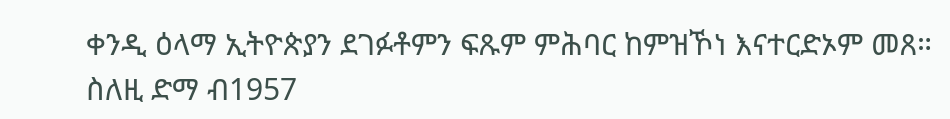ቀንዲ ዕላማ ኢትዮጵያን ደገፉቶምን ፍጹም ምሕባር ከምዝኾነ እናተርድኦም መጸ። ስለዚ ድማ ብ1957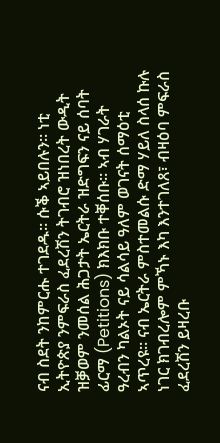ናብ ስደት ንከምርሑ ተገደዱ። ሱቕ ኣይበሉን። ነቲ ኢትዮጵያ ንምፍራስ ፈደረሽን ትገብሮ ዝነበረት ውዲት ዝቓወም ንመሰል ሕጋታት ኤርትራ ዝድግፍን ናይ ሰባት ፊርማ (Petitions) ክእክቡ ተቐሰቡ። ኣብ ሃገራት ዓረብን ካልኦት ናይ ሳልሳይ ዓለም ወገናት ሰማዕቲ ኣጥረዩ። ናብ ኤርትራ ምስተመልሱ ድማ ሃይለ ስላሰ ኩሉ ነገር ክገብረሎም ምኻኑ እካ እንተገለጸ፣ ብዛዕባ ምፍራስ ፈደረሽን ይዛረቡ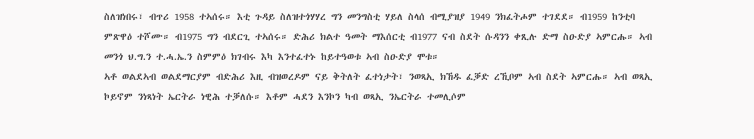ስለዝነበሩ፣ ብጥሪ 1958 ተኣሰሩ። እቲ ጉዳይ ስለዝተጎሃሃረ ግን መንግስቲ ሃይለ ስላሰ ብሚያዝያ 1949 ንክፈትሖም ተገደደ። ብ1959 ከንቲባ ምጽዋዕ ተሾሙ። ብ1975 ግን ብደርጊ ተኣሰሩ። ድሕሪ ክልተ ዓመት ማእሰርቲ ብ1977 ናብ ስደት ሱዳንን ቀጺሉ ድማ ስዑድያ ኣምርሑ። ኣብ መንጎ ህ.ግ.ን ተ.ሓ.ኤ.ን ስምምዕ ክገብሩ እካ እንተፈተኑ ከይተዓወቱ ኣብ ስዑድያ ሞቱ።
ኣቶ ወልደኣብ ወልደማርያም ብድሕሪ እዚ ብዝወረዶም ናይ ቅትለት ፈተነታት፣ ንወጻኢ ክኸዱ ፈቓድ ረኺቦም ኣብ ስደት ኣምርሑ። ኣብ ወጻኢ ኮይኖም ንነጻነት ኤርትራ ነዊሕ ተቓለሱ። እቶም ሓደን እንኮን ካብ ወጻኢ ንኤርትራ ተመሊሶም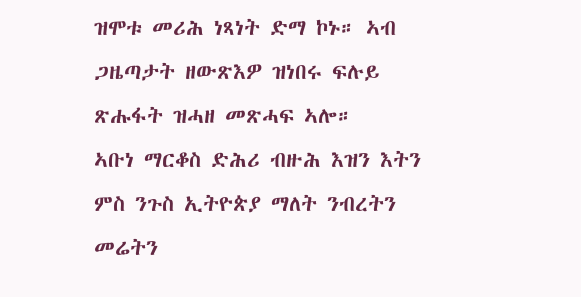ዝሞቱ መሪሕ ነጻነት ድማ ኮኑ። ኣብ ጋዜጣታት ዘውጽእዎ ዝነበሩ ፍሉይ ጽሑፋት ዝሓዘ መጽሓፍ ኣሎ።
ኣቡነ ማርቆስ ድሕሪ ብዙሕ እዝን እትን ምስ ንጉስ ኢትዮጵያ ማለት ንብረትን መሬትን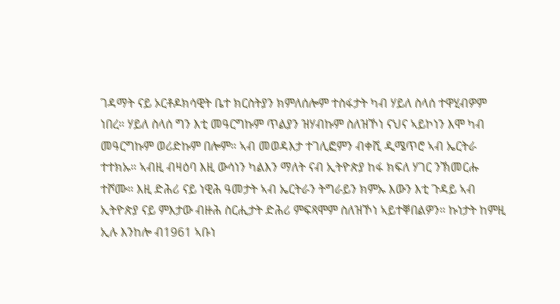ገዳማት ናይ ኦርቶዶክሳዊት ቤተ ክርስትያን ክምለሰሎም ተስፋታት ካብ ሃይለ ስላሰ ተዋሂብዎም ነበረ። ሃይለ ስላሰ ግን እቲ መዓርግኩም ጥልያን ዝሃብኩም ስለዝኾነ ናህና ኣይኮነን እሞ ካብ መዓርግኩም ወሪድኩም በሎም። ኣብ መወዳእታ ተገሊፎምን ብቀሺ ዲሜጥሮ ኣብ ኤርትራ ተተክኡ። ኣብዚ ብዛዕባ እዚ ውሳነን ካልእን ማለት ናብ ኢትዮጵያ ከፋ ክፍለ ሃገር ንኽመርሑ ተሾሙ። እዚ ድሕሪ ናይ ነዊሕ ዓመታት ኣብ ኤርትራን ትግራይን ክምኡ እውን እቲ ጉዳይ ኣብ ኢትዮጵያ ናይ ምእታው ብዙሕ ስርሒታት ድሕሪ ምፍጻሞም ስለዝኾነ ኣይተቐበልዎን። ኩነታት ከምዚ ኢሉ እንከሎ ብ1961 ኣቡነ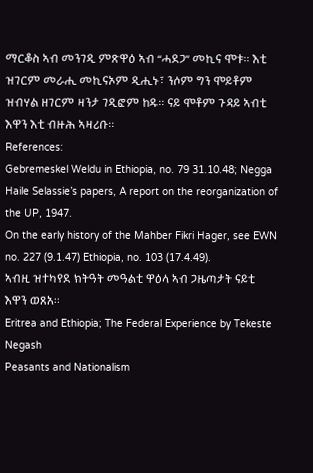ማርቆስ ኣብ መንገዲ ምጽዋዕ ኣብ “ሓደጋ” መኪና ሞቱ። እቲ ዝገርም መራሒ መኪናኦም ዲሒኑ፣ ንሶም ግን ሞይቶም ዝብሃል ዘገርም ዛንታ ገዲፎም ከዱ። ናይ ሞቶም ጉዳይ ኣብቲ እዋን እቲ ብዙሕ ኣዛሪቡ።
References:
Gebremeskel Weldu in Ethiopia, no. 79 31.10.48; Negga Haile Selassie’s papers, A report on the reorganization of the UP, 1947.
On the early history of the Mahber Fikri Hager, see EWN no. 227 (9.1.47) Ethiopia, no. 103 (17.4.49).
ኣብዚ ዝተካየደ ክትዓት መዓልቲ ዋዕላ ኣብ ጋዜጣታት ናይቲ እዋን ወጸአ።
Eritrea and Ethiopia; The Federal Experience by Tekeste Negash
Peasants and Nationalism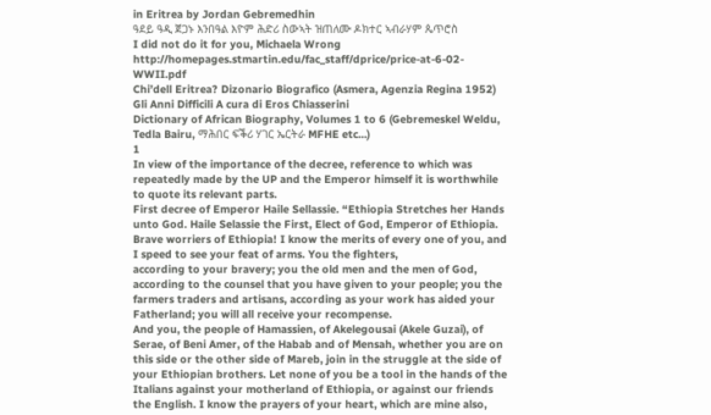in Eritrea by Jordan Gebremedhin
ዓደይ ዓዲ ጀጋኑ እንበዓል እዮም ሕድሪ ስውኣት ዝጠለሙ ዶክተር ኣብራሃም ጴጥሮስ
I did not do it for you, Michaela Wrong
http://homepages.stmartin.edu/fac_staff/dprice/price-at-6-02-WWII.pdf
Chi’dell Eritrea? Dizonario Biografico (Asmera, Agenzia Regina 1952)
Gli Anni Difficili A cura di Eros Chiasserini
Dictionary of African Biography, Volumes 1 to 6 (Gebremeskel Weldu, Tedla Bairu, ማሕበር ፍቕሪ ሃገር ኤርትራ MFHE etc...)
1
In view of the importance of the decree, reference to which was repeatedly made by the UP and the Emperor himself it is worthwhile to quote its relevant parts.
First decree of Emperor Haile Sellassie. “Ethiopia Stretches her Hands unto God. Haile Selassie the First, Elect of God, Emperor of Ethiopia. Brave worriers of Ethiopia! I know the merits of every one of you, and I speed to see your feat of arms. You the fighters,
according to your bravery; you the old men and the men of God, according to the counsel that you have given to your people; you the farmers traders and artisans, according as your work has aided your Fatherland; you will all receive your recompense.
And you, the people of Hamassien, of Akelegousai (Akele Guzai), of Serae, of Beni Amer, of the Habab and of Mensah, whether you are on this side or the other side of Mareb, join in the struggle at the side of your Ethiopian brothers. Let none of you be a tool in the hands of the Italians against your motherland of Ethiopia, or against our friends the English. I know the prayers of your heart, which are mine also,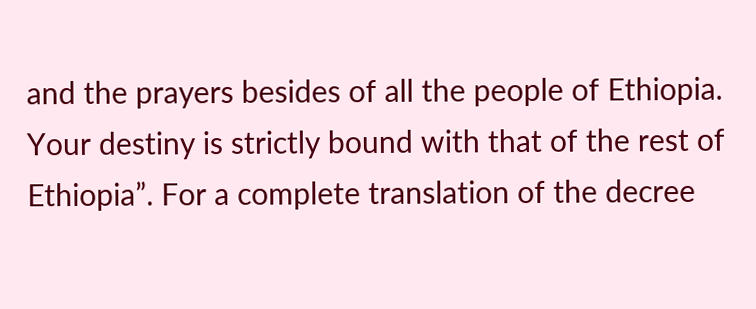and the prayers besides of all the people of Ethiopia. Your destiny is strictly bound with that of the rest of Ethiopia”. For a complete translation of the decree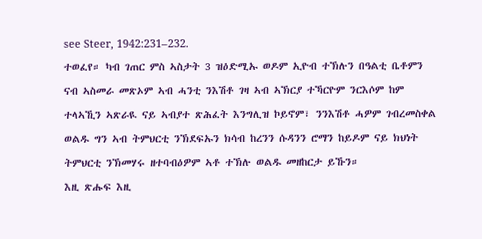see Steer, 1942:231–232.
ተወፈየ። ካብ ገጠር ምስ ኣስታት 3 ዝዕድሚኡ ወዶም ኢዮብ ተኽሉን በዓልቲ ቤቶምን ናብ ኣስመራ መጽኦም ኣብ ሓንቲ ንእሽቶ ገዛ ኣብ ኣኽርያ ተኻርዮም ንርእሶም ከም ተላኣኺን ኣጽራዪ ናይ ኣብያተ ጽሕፈት እንግሊዝ ኮይኖም፣ ንንእሽቶ ሓዎም ገብረመስቀል ወልዱ ግን ኣብ ትምህርቲ ንኽደፍኡን ክሳብ ከረንን ሱዳንን ሮማን ከይዶም ናይ ክህነት ትምህርቲ ንኽመሃሩ ዘተባብዕዎም ኣቶ ተኽሉ ወልዱ መዘከርታ ይኹን።
እዚ ጽሑፍ እዚ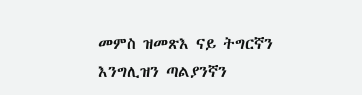መምስ ዝመጽእ ናይ ትግርኛን እንግሊዝን ጣልያንኛን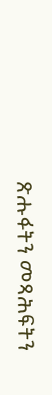ጽሑፋትን መጻሕፍትን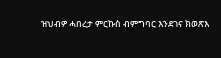ዝህብዎ ሓበረታ ምርኩስ ብምግባር እንደገና ክወጽእ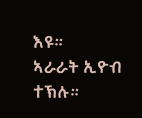እዩ።
ኣራራት ኢዮብ ተኽሉ።